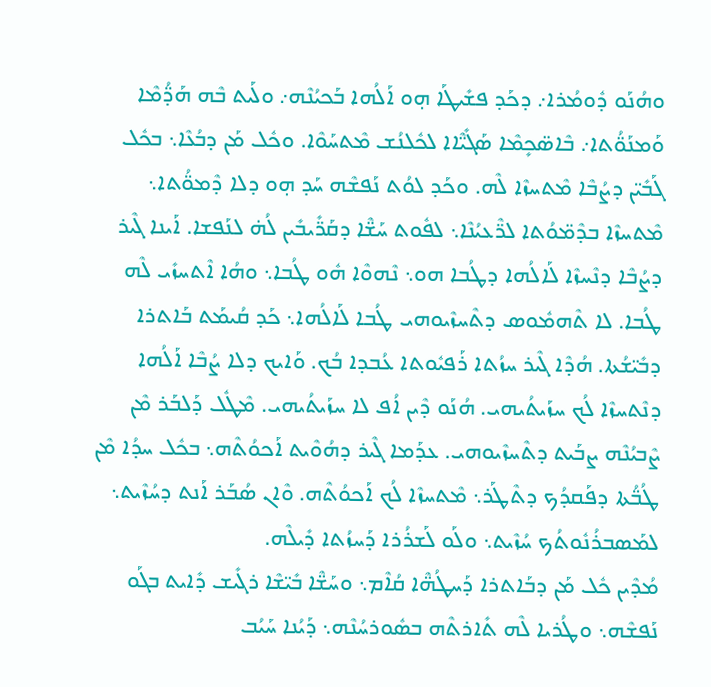ܘܗܳܢܰܘ ܕܽܘܡܳܪܐ܇ ܕܟܰܕ ܦܫܺܝܛܰܐ ܗ̣ܘ ܐܰܠܳܗܐ ܒܰܟܝܳܢܶܗ܇ ܘܠܰܝܬ ܒܶܗ ܗܰܕ̈ܳܡܶܐ ܘܰܡܢܰܘ̈ܳܬܐ܇ ܒܶܐܣ̈ܟܻܡܶܐ ܣܰܓܺܝ̈ܶܐܐ ܠܟܽܠܢܳܫ ܡܶܬܚܰܘܶܐ. ܘܟܽܠ ܡܰܢ ܕܒܳܥܶܐ܆ ܒܟܽܠ ܓܰܒܺܝ̈ܢ ܕܨܳܒܶܐ ܡܶܬܚܙܶܐ ܠܶܗ. ܘܟܰܕ ܠܘܳܬ ܢܰܦܫܶܗ ܚܰܕ ܗ̣ܘ ܕܠܐ ܕܶܡܘ̈ܳܬܐ܆ ܡܶܬܚܙܶܐ ܒܕܶܡ̈ܘܳܬܐ ܠܪ̈ܶܥܝܳܢܶܐ܆ ܠܦܽܘܬ ܚܰܫ̈ܶܐ ܕܩܰܪ̈ܺܝܒܺܝܢ ܠܳܗ̇ ܠܢܰܦܫܐ. ܐܰܝܢܐ ܓܶܝܪ ܕܨܳܒܶܐ ܕܢܶܚܙܶܐ ܠܰܐܠܳܗܐ ܕܛܳܒܐ ܗܘ܆ ܢܶܗܘܶܐ ܗܽܘ ܛܳܒܐ܆ ܘܗܳܐ ܐܶܬܚܙܺܝ ܠܶܗ ܛܳܒܐ. ܠܐ ܬܶܗܡܽܘܣ ܕܬܶܚܙܶܝܘܗܝ ܛܳܒܐ ܠܰܐܠܳܗܐ܆ ܟܰܕ ܩܳܝܡܰܬ ܒܰܐܬܪܐ ܕܒܺܝ̈ܫܳܬܐ. ܗܳܕܶܐ ܓܶܝܪ ܚܙܳܬܐ ܪܰܦܝܽܘܬܐ ܥܳܒܕܐ ܒܳܟ. ܘܰܐܝܟ ܕܠܐ ܨܳܒܶܐ ܐܰܠܳܗܐ ܕܢܶܬܚܙܶܐ ܠܳܟ ܚܙܰܝܬܳܝܗܝ. ܗܳܢܰܘ ܕܶܝܢ ܐܳܦ ܠܐ ܚܙܰܝܬܳܝܗܝ. ܡܶܛܽܠ ܕܰܠܒܰܪ ܡܶܢ ܨܶܒܝܳܢܶܗ ܨܒܰܝܬ ܕܬܶܚܙܶܝܘܗܝ. ܥܕܰܡܐ ܓܶܝܪ ܕܗܳܘܶܝܬ ܐܰܟܘܳܬܶܗ܆ ܒܟܽܠ ܚܕܳܐ ܡܶܢ ܛܳܒ̈ܳܬܐ ܕܦܰܩܕܳܟ ܕܬܶܛܰܪ܆ ܡܶܬܚܙܶܐ ܠܳܟ ܐܰܟܘܳܬܶܗ. ܘܶܐܢ ܣܳܒܰܪ ܐܰܢܬ ܕܚܳܙܶܝܬ܆ ܠܡܰܣܒܪܳܢܽܘܬܳܟ ܚܳܙܶܝܬ܆ ܘܠܰܘ ܠܰܫܪܳܪܐ ܕܰܚܙܳܬܐ ܕܺܝܠܶܗ.
ܡܳܕܶܝܢ ܟܽܠ ܡܰܢ ܕܒܰܐܬܪܐ ܕܰܚܛܳܗ̈ܶܐ ܩܳܐܶܡ܆ ܘܚܰܫ̈ܶܐ ܒܺܝ̈ܫܶܐ ܪܓܺܝܫ ܕܺܐܝܬ ܒܓܰܘ ܢܰܦܫܶܗ܆ ܘܛܳܪܝܐ ܠܶܗ ܬܺܐܪܬܶܗ ܒܣܽܘܪܚܳܢܶܗ܆ ܕܰܝܳܢܐ ܚܰܝܳܒ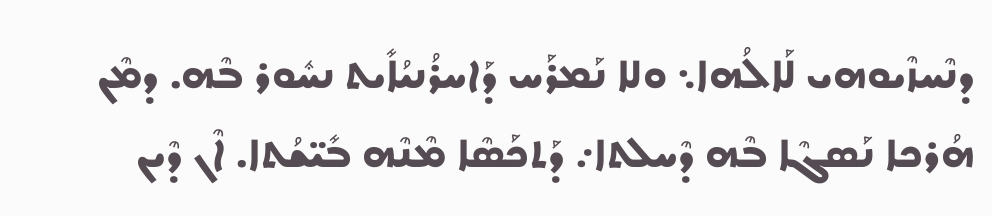ܕܢܶܚܙܶܝܘܗܝ ܠܰܐܠܳܗܐ܆ ܘܠܐ ܢܰܡܪܰܚ ܕܰܐܚܪܳܢܝܳܐܺܝܬ ܢܚܽܘܪ ܒܶܗ. ܕܡܶܢ ܗܳܪܟܐ ܢܰܣܓܶܐ ܒܶܗ ܕܶܚܠܬܐ܇ ܕܰܬܟܰܣܶܐ ܡܶܢܶܗ ܒܺܝ̈ܫܳܬܐ. ܐܶܢ ܕܶܝܢ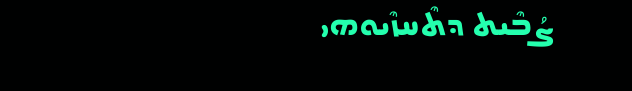ܨܳܒܶܝܬ ܕܬܶܚܙܶܝܘܗܝ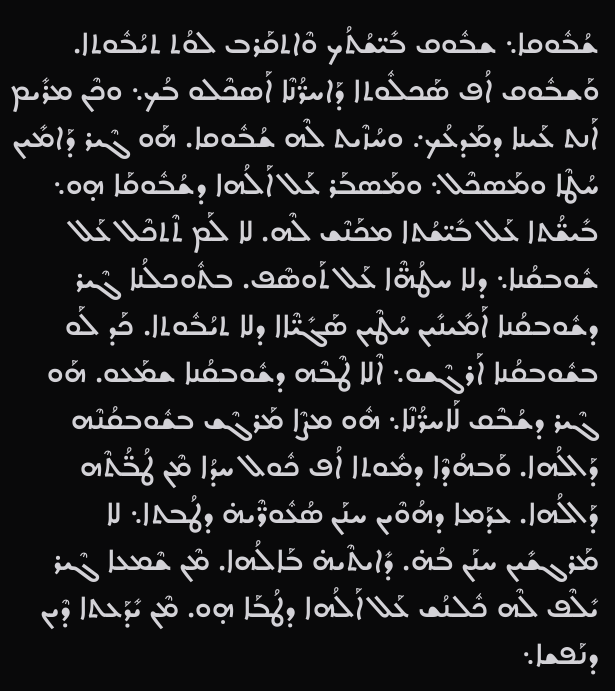ܫܳܒܽܘܩܐ܆ ܫܒܽܘܩ ܒܺܝ̈ܫܳܬܳܟ ܘܶܐܬܩܰܪܒ ܠܘܳܬ ܬܝܳܒܽܘܬܐ. ܘܰܫܒܽܘܩ ܐܳܦ ܣܰܟܠܽܘܬܐ ܕܰܐܚܪ̈ܳܢܶܐ ܐܰܣܟܶܠܘ ܒܳܟ܆ ܘܟܶܢ ܡܪܺܝܡ ܐܰܢܬ ܥܰܝܢܐ ܕܡܰܕܥܳܟ܇ ܘܚܳܙܶܝܬ ܠܶܗ ܫܳܒܽܘܩܐ. ܗܰܘ ܓܶܝܪ ܕܰܐܡܺܝܢ ܚܳܛܶܐ ܘܡܰܣܟܶܠ܆ ܘܡܰܣܒܰܪ ܥܰܠ ܐܰܠܳܗܐ ܕܫܳܒܽܘܩܰܐ ܗ̣ܘ܆ ܒܺܝܫ̈ܳܬܐ ܥܰܠ ܒܺܝ̈ܫܳܬܐ ܡܟܰܢܶܫ ܠܶܗ. ܠܐ ܠܰܡ ܬܶܬܟܶܠ ܥܰܠ ܫܽܘܒܩܳܢܐ܆ ܕܠܐ ܚܛܳܗ̈ܶܐ ܥܰܠ ܬܰܘܣܶܦ. ܒܬܽܘܟܠܳܢܐ ܓܶܝܪ ܕܫܽܘܒܩܳܢܐ ܐܰܡܺܝܢܺܝܢ ܚܳܛܶܝܢ ܣܰܓܺܝ̈ܶܐܐ ܕܠܐ ܬܝܳܒܽܘܬܐ. ܟܰܕ ܠܰܘ ܒܫܽܘܒܩܳܢܐ ܐܰܪܓܶܫܘ܆ ܐܶܠܐ ܛܶܒܶܗ ܕܫܽܘܒܩܳܢܐ ܫܡܰܥܘ. ܗܰܘ ܓܶܝܪ ܕܫܳܒܶܩ ܠܰܐܚܪ̈ܳܢܶܐ܆ ܗܽܘ ܡܨܶܐ ܡܰܪܓܶܫ ܒܫܽܘܒܩܳܢܶܗ ܕܰܐܠܳܗܐ. ܘܰܒܗܳܕܶܐ ܕܡܽܘܬܐ ܐܳܦ ܟܽܘܠ ܚܕܳܐ ܡܶܢ ܛܳܒ̈ܳܬܶܗ ܕܰܐܠܳܗܐ. ܥܕܰܡܐ ܕܗܳܘܶܝܢ ܚܢܰܢ ܣܳܥܽܘܪ̈ܶܝܗ̇ ܕܛܳܒܬܐ܆ ܠܐ ܡܰܪܓܫܺܝܢ ܚܢܰܢ ܒܳܗ̇. ܕܺܐܝܬܶܝܗ̇ ܒܰܐܠܳܗܐ. ܡܶܢ ܫܶܡܥܐ ܓܶܝܪ ܝܺܠܶܦ ܠܶܗ ܟܽܠܢܳܫ ܥܰܠ ܐܰܠܳܗܐ ܕܛܳܒܰܐ ܗ̣ܘ. ܡܶܢ ܝܺܕܰܥܬܐ ܕܶܝܢ ܕܢܰܦܫܐ܆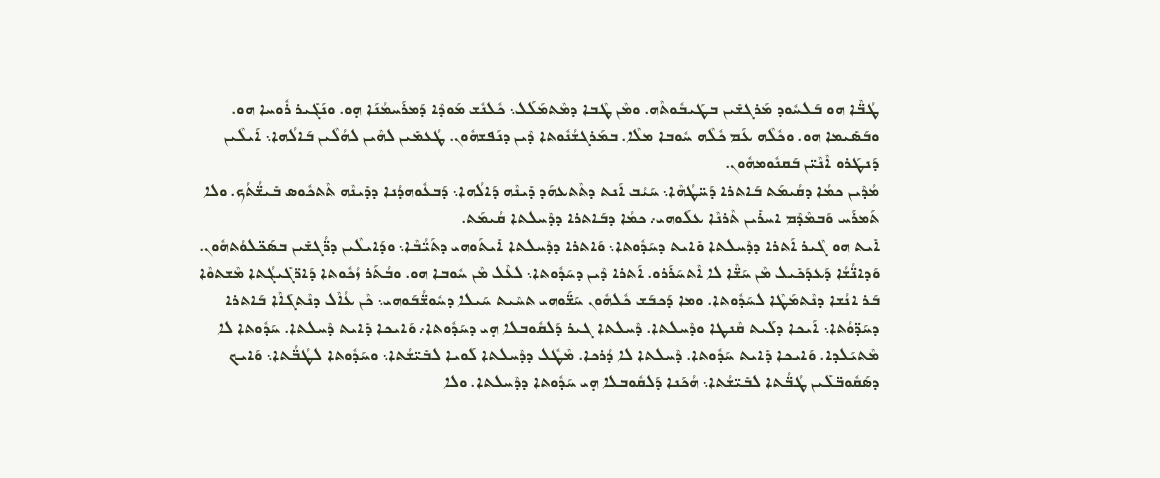ܛܳܒ̈ܶܐ ܗܘ ܒܰܠܚܽܘܕ ܡܰܪܓܫܺܝܢ ܒܛܰܝܒܽܘܬܶܗ. ܘܡܶܢ ܛܶܒܐ ܕܡܶܬܡܰܠܰܠ܆ ܟܽܠܢܽܫ ܡܰܘܕܶܐ ܕܰܡܪܰܚܡܳܢܰܐ ܗ̣ܘ. ܘܢܰܓܺܝܪ ܪܽܘܚܐ ܗܘ. ܘܒܰܣܺܝܡܐ ܗܘ. ܘܟܽܠܶܗ ܥܰܡ ܟܽܠܶܗ ܚܽܘܒܐ ܡܠܶܐ. ܒܡܰܪܓܫܳܢܽܘܬܐ ܕܶܝܢ ܕܢܰܦܫܗܽܘܢ. ܛܳܥܡܺܝܢ ܠܗܶܝܢ ܠܗܳܠܶܝܢ ܒܰܐܠܳܗܐ܆ ܐܰܝܠܶܝܢ ܕܰܢܛܰܪܘ ܐܶܢܶܝ̈ܢ ܒܰܩܢܽܘܡܗܽܘܢ.
ܡܳܕܶܝܢ ܟܡܳܐ ܕܩܳܝܡܰܬ ܒܰܐܬܪܐ ܕܰܚ̈ܛܳܗܶܐ܆ ܚܰܝܳܒ ܐܰܢܬ ܕܬܶܬܥܗܰܕ ܕܺܝܢܶܗ ܕܰܐܠܳܗܐ܆ ܕܰܒܥܽܘܗܕܳܢܐ ܕܕܺܝܢܶܗ ܬܶܬܟܽܘܣ ܒܺܝܫ̈ܳܬܳܟ. ܘܠܐ ܬܰܡܪܰܚ ܘܰܒܡܶܕܶܡ ܐܚܪܺܝܢ ܬܶܪܢܶܐ ܥܠܰܘܗܝ܇ ܟܡܳܐ ܕܒܰܐܬܪܐ ܕܕܶܚܠܬܐ ܩܳܝܡܰܬ.
ܐܺܝܬ ܗܘ ܓܶܝܪ ܐܰܬܪܐ ܕܕܶܚܠܬܐ ܘܺܐܝܬ ܕܚܰܕܽܘܬܐ܆ ܘܰܐܬܪܐ ܕܕܶܚܠܬܐ ܐܺܝܬܰܘܗܝ ܕܬܰܝ̈ܳܒܶܐ܆ ܘܕܰܐܝܠܶܝܢ ܕܪ̈ܳܓܫܺܝܢ ܒܣܰܟ̈ܠܘܳܬܗܽܘܢ. ܘܰܕܐܢ̈ܳܫܳܐ ܕܰܥܕܰܟܺܝܠ ܡܶܢ ܚܰܫ̈ܶܐ ܠܐ ܐܶܬܚܰܪܰܪܘ. ܐܰܬܪܐ ܕܶܝܢ ܕܚܰܕܽܘܬܐ܆ ܠܥܶܠ ܡܶܢ ܚܽܘܒܐ ܗܘ. ܘܒܳܬܰܪ ܙܳܟܽܘܬܐ ܕܰܐܪ̈ܓܺܝܓܳܬܐ ܡܶܫܬܘܶܐ ܒܰܪ ܐܢܳܫܐ ܕܢܶܬܡܰܛܶܐ ܠܚܰܕܽܘܬܐ. ܘܡܐ ܕܰܟܒܰܫ ܟܽܠܗܽܘܢ ܚܰܫ̈ܰܘܗܝ ܬܚܶܝܬ ܚܰܝܠܐ ܕܚܽܘܫ̈ܳܒܰܘܗܝ܆ ܟܶܢ ܥܳܐܶܠ ܕܢܶܬܓܰܐܶܐ ܒܰܐܬܪܐ ܕܚܰܕ̈ܘܳܬܐ܆ ܐܰܝܟܐ ܕܠܰܝܬ ܩܶܢܛܐ ܘܕܶܚܠܬܐ. ܕܶܚܠܬܐ ܓܝܪ ܕܰܠܩܽܘܒܠܐ ܗ̣ܝ ܕܚܰܕܽܘܬܐ܇ ܘܰܐܝܟܐ ܕܺܐܝܬ ܕܶܚܠܬܐ. ܚܰܕܽܘܬܐ ܠܐ ܡܶܬܝܰܠܕܐ. ܘܰܐܝܟܐ ܕܺܐܝܬ ܚܰܕܽܘܬܐ. ܕܶܚܠܬܐ ܠܐ ܕܳܪܟܐ. ܡܶܛܽܠ ܕܕܶܚܠܬܐ ܠܰܘܝܐ ܠܒܺܝ̈ܫܳܬܐ܆ ܘܚܰܕܽܘܬܐ ܠܛܳܒ̈ܳܬܐ܆ ܘܰܐܝܟ ܕܣܰܩܽܘܒ̈ܠܺܝܢ ܛܳܒ̈ܳܬܐ ܠܒܺܝ̈ܫܳܬܐ܆ ܗܳܟܰܢܐ ܕܰܠܩܽܘܒܠܐ ܗ̣ܝ ܚܰܕܽܘܬܐ ܕܕܶܚܠܬܐ. ܘܠܐ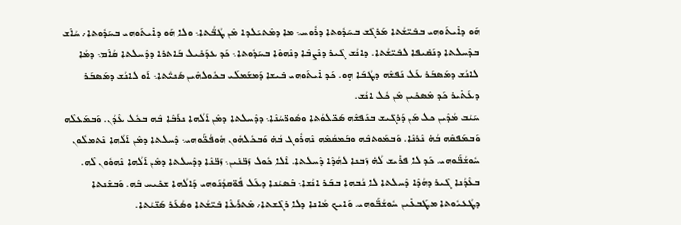ܗܰܘ ܕܐܺܝܬܰܘܗܝ ܒܒܺܝ̈ܫܳܬܐ ܡܰܪܓܶܫ ܒܚܰܕܽܘܬܐ ܕܪܽܘܚ܆ ܡܐ ܕܡܶܬܝܰܠܕܐ ܡܶܢ ܛܳܒ̈ܳܬܐ܆ ܘܠܐ ܗܰܘ ܕܐܺܝܬܰܘܗܝ ܒܚܰܕܽܘܬܐ܇ ܚܳܐܶܫ ܒܕܶܚܠܬܐ ܕܢܰܩܺܝܦܐ ܠܒܺܝ̈ܫܳܬܐ. ܕܐܢܳܫ ܓܶܝܪ ܕܢܶܨܒܶܐ ܕܢܶܗܘܶܐ ܒܚܰܕܽܘܬܐ܆ ܟܰܕ ܥܕܰܟܺܝܠ ܒܰܐܬܪܐ ܕܕܶܚܠܬܐ ܩܳܐܶܡ܆ ܕܡܳܐ ܠܐܢܳܫ ܕܡܰܣܒܰܪ ܥܰܠ ܢܰܦܫܶܗ ܕܛܳܒܰܐ ܗ̣ܘ. ܟܰܕ ܐܺܝܬܰܘܗܝ ܒܺܝܫܐ ܕܰܡܫܰܡܠܰܝ ܒܟܽܘܠܗܶܝܢ ܣܰܢܝ̈ܳܬܐ܆ ܐܰܘ ܠܐܢܳܫ ܕܡܰܣܒܰܪ ܕܥܰܬܺܝܪ ܟܰܕ ܡܶܣܟܺܝܢ ܡܶܢ ܟܽܠ ܐܢܳܫ.
ܚܰܝܳܒ ܡܳܕܶܝܢ ܟܠ ܡܰܢ ܕܰܪܓܺܝܫ ܒܢܰܦܫܶܗ ܣܰܟ̈ܠܘܳܬܐ ܘܣܽܘܪ̈ܚܳܢܶܐ܆ ܕܕܶܚܠܬܐ ܕܡܶܢ ܐܰܠܳܗܐ ܢܪܰܒܶܐ ܒܶܗ ܒܟܽܠ ܥܶܕܳܢ. ܘܰܒܡܰܥܠܶܗ ܘܰܒܡܰܦܩܶܗ ܒܳܗ̇ ܢܶܪܢܶܐ. ܘܰܒܡܰܘܬܒܶܗ ܘܒܰܡܩܳܡܶܗ ܢܶܗܪܽܘܓ ܒܳܗ̇ ܘܰܒܟܽܠܗܽܘܢ ܗܽܘܦܳܟ̈ܰܘܗܝ܆ ܕܶܚܠܬܐ ܕܡܶܢ ܐܰܠܳܗܐ ܢܶܬܡܠܽܘܢ ܚܽܘܫܳܒ̈ܰܘܗܝ. ܟܰܕ ܠܐ ܦܪܺܝܫ ܠܳܗ̇ ܙܰܒܢܐ ܠܗܳܕܶܐ ܕܶܚܠܬܐ. ܐܶܠܐ ܟܽܘܠ ܙܰܒ̈ܢܺܝܢ܆ ܙܰܒ̈ܢܶܐ ܕܕܶܚܠܬܐ ܕܡܶܢ ܐܰܠܳܗܐ ܢܶܗܘܽܘܢ ܠܶܗ. ܒܥܶܕܳܢܐ ܓܶܝܪ ܕܗܳܕܶܐ ܕܶܚܠܬܐ ܠܐ ܢܳܒܗܐ ܒܒܰܪ ܐܢܳܫܐ܆ ܒܶܣܝܳܢܐ ܕܥܰܠ ܦܽܘ̈ܩܕܳܢܰܘܗܝ ܕܰܐܠܳܗܐ ܫܟܺܝܚ ܒܶܗ. ܘܰܒܫܶܢܬܐ ܕܛܳܥܝܽܘܬܐ ܡܛܰܒܥܺܝܢ ܚܽܘܫܳܒ̈ܰܘܗܝ. ܘܰܐܝܟ ܡܳܐܢܐ ܕܠܐ ܪܓܶܫܬܐ܇ ܡܶܬܪܰܥܶܐ ܒܺܝ̈ܫܳܬܐ ܘܣܳܥܰܪ ܣܰܢ̈ܝܳܬܐ.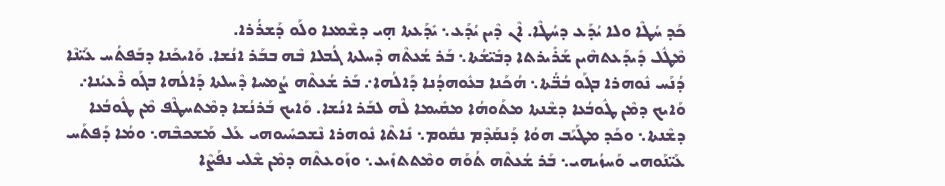ܟܰܕ ܚܳܛܶܐ ܘܠܐ ܝܳܕܰܥ ܕܚܳܛܶܐ. ܐܶܢ ܕܶܝܢ ܝܳܕܰܥ܆ ܝܺܕܰܥܬܐ ܗ̣ܝ ܕܫܶܡܥܐ ܘܠܰܘ ܕܰܫܪܳܪܐ.
ܡܶܛܽܠ ܕܺܝܕܰܥܬܗܶܝܢ ܫܰܪܺܝܪܬܐ ܕܒܺܝ̈ܫܳܬܐ܆ ܒܰܪ ܫܳܥܬܶܗ ܕܶܚܠܬܐ ܓܳܒܠܐ ܒܶܗ ܒܒܰܪ ܐܢܳܫܐ. ܘܰܐܝܟܰܢܐ ܕܒܰܦܬܳܚ ܥܰܝ̈ܢܶܐ ܕܳܢܰܚ ܢܽܘܗܪܐ ܒܓܰܘ ܒܳܒ̈ܳܬܐ܆ ܗܳܟܰܢܐ ܒܥܽܘܗܕܳܢܐ ܕܰܐܠܳܗܐ܇ ܒܰܪ ܫܳܥܬܶܗ ܨܳܡܚܐ ܕܶܚܠܬܐ ܕܰܐܠܳܗܐ ܒܓܰܘ ܪܶܥܝܳܢܐ܇ ܘܰܐܝܟ ܕܡܶܢ ܛܽܘܒܳܥܐ ܕܫܶܢܬܐ ܡܬܰܘܗܳܐ ܡܩܺܝܡܐ ܠܶܗ ܠܒܰܪ ܐܢܳܫܐ. ܘܰܐܝܟ ܒܰܪܢܳܫܐ ܕܡܶܬܚܛܶܦ ܡܶܢ ܛܽܘܒܳܥܐ ܕܫܶܢܬܐ܆ ܘܟܰܕ ܡܛܰܝܰܒ ܗܘܳܐ ܕܰܢܩܰܕܶܡ ܢܩܽܘܡ܆ ܢܺܐܬܶܐ ܢܽܘܗܪܐ ܢܶܫܟܚܺܝܘܗܝ ܥܰܠ ܡܰܫܟܒܶܗ܆ ܘܡܳܐ ܕܰܦܬܰܚ ܥܰܝ̈ܢܰܘܗܝ ܘܰܚܙܳܝܗܝ܆ ܒܰܪ ܫܳܥܬܶܗ ܬܳܘܰܗ ܘܡܶܬܬܙܺܝܥ܆ ܘܙܰܘܥܬܶܗ ܕܡܶܢ ܫܶܠܝ ܢܦܰܨܶܐ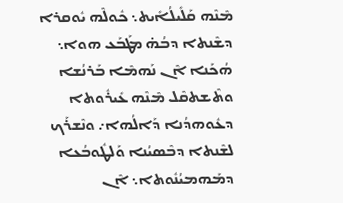ܡܶܢܶܗ ܩܰܠܺܝܠܳܐܺܝܬ܆ ܟܽܘܠܶܗ ܝܽܘܩܪܐ ܕܫܶܢܬܐ ܕܒܳܗ̇ ܡܛܰܒܰܥ ܗܘܐ܆ ܗܳܟܰܢܐ ܐܶܢ ܢܰܗܡܶܐ ܒܰܪܢܳܫܐ ܘܬܶܫܬܩܶܠ ܡܶܢܶܗ ܥܺܝܪܽܘܬܐ ܕܥܽܘܗܕܳܢܐ ܕܰܐܠܳܗܐ܇ ܘܢܶܫܪܰܟ ܠܫܶܢܬܐ ܕܒܶܣܝܳܢܐ ܘܰܠܛܽܘܒܳܥܐ ܕܡܰܗܡܝܳܢܽܘܬܐ܆ ܐܶܢ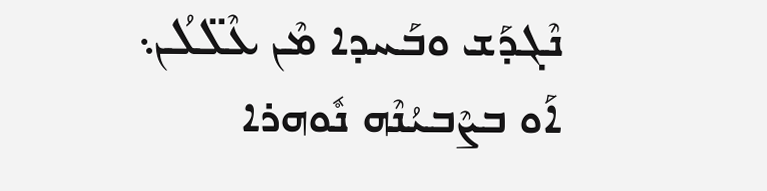ܢܶܓܕܰܫ ܘܒܰܚܕܐ ܡܶܢ ܥܶܠ̈ܠܳܢ܆ ܐܰܘ ܒܨܶܒܝܳܢܶܗ ܢܽܘܗܪܐ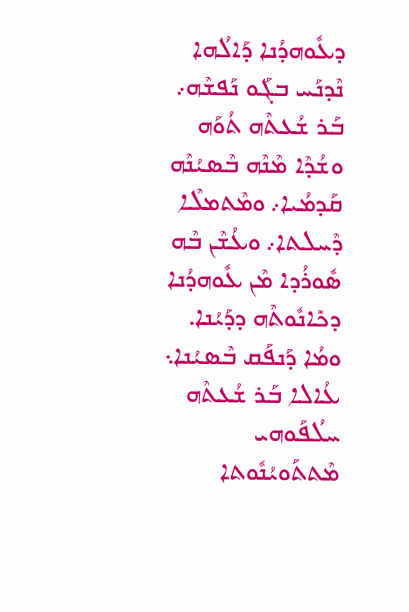ܕܥܽܘܗܕܳܢܐ ܕܰܐܠܳܗܐ ܢܶܕܢܰܚ ܒܓܰܘ ܢܰܦܫܶܗ܇ ܒܰܪ ܫܳܥܬܶܗ ܬܳܘܰܗ ܘܫܳܕܶܐ ܡܶܢܶܗ ܒܶܣܝܳܢܶܗ ܩܰܕܡܳܝܐ܇ ܘܡܶܬܡܠܶܐ ܕܶܚܠܬܐ܇ ܘܥܳܫܶܢ ܒܶܗ ܣܽܘܪܳܕܐ ܡܶܢ ܥܽܘܗܕܳܢܐ ܕܟܺܐܢܽܘܬܶܗ ܕܕܰܝܳܢܐ. ܘܡܳܐ ܕܰܢܦܰܩ ܒܶܣܝܳܢܐ܆ ܥܳܐܠܐ ܒܰܪ ܫܳܥܬܶܗ ܚܠܳܦܰܘܗܝ ܡܶܬܬܰܘܝܳܢܽܘܬܐ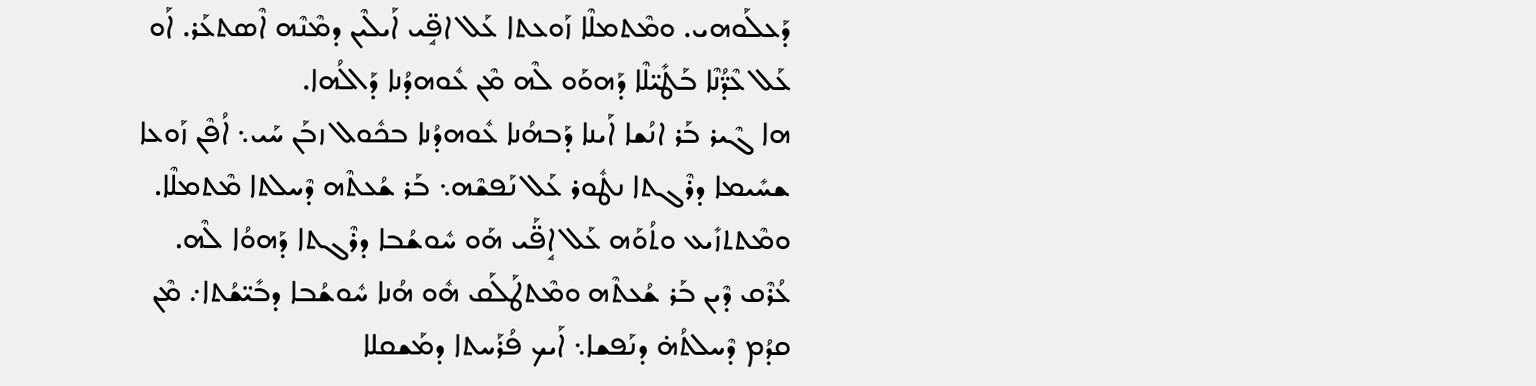ܕܰܥܠܰܘܗܝ. ܘܡܶܬܡܠܶܐ ܙܰܘܥܬܐ ܥܰܠ ܐܦܱ̈ܝ ܐܰܝܠܶܝܢ ܕܡܶܢܶܗ ܐܶܣܬܥܰܪ. ܐܰܘ ܥܰܠ ܥܶܕ̈ܳܢܶܐ ܒܰܛܺܝ̈ܠܶܐ ܕܰܗܘܰܘ ܠܶܗ ܡܶܢ ܥܽܘܗܕܳܢܐ ܕܰܐܠܳܗܐ.
ܗܐ ܓܶܝܪ ܒܰܪ ܐܢܳܫܐ ܐܰܝܢܐ ܕܰܒܗܳܢܐ ܥܽܘܗܕܳܢܐ ܒܟܽܘܠ ܙܒܰܢ ܚܰܝ܆ ܐܳܦܶܢ ܙܰܘܥܐ ܫܚܺܝܡܐ ܕܪܶܓܬܐ ܢܛܽܘܪ ܥܰܠ ܢܰܦܫܶܗ܆ ܒܰܪ ܫܳܥܬܶܗ ܕܶܚܠܬܐ ܡܶܬܡܠܶܐ. ܘܡܶܬܬܙܺܝܥ ܘܬܳܘܰܗ ܥܰܠ ܐܱܦ̈ܰܝ ܗܰܘ ܚܽܘܫܳܒܐ ܕܪܶܓܬܐ ܕܰܗܘܳܐ ܠܶܗ. ܥܳܪܶܩ ܕܶܝܢ ܒܰܪ ܫܳܥܬܶܗ ܘܡܶܬܛܰܠܰܩ ܗܽܘ ܗܳܢܐ ܚܽܘܫܳܒܐ ܕܒܺܝ̈ܫܳܬܐ܇ ܡܶܢ ܩܕܳܡ ܕܶܚܠܬܳܗ̇ ܕܢܰܦܫܐ܆ ܐܰܝܟ ܦܳܪܰܚܬܐ ܕܡܰܫܩܠܐ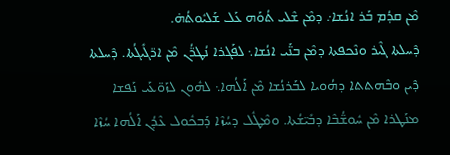ܡܶܢ ܩܕܳܡ ܒܰܪ ܐܢܳܫܐ܇ ܕܡܶܢ ܫܶܠܝ ܬܳܘܰܗ ܥܰܠ ܫܰܠܝܽܘܬܳܗ̇.
ܕܶܚܠܬܐ ܓܶܝܪ ܘܢܶܟܦܬܐ ܕܡܶܢ ܒܢ̈ܰܝ ܐܢܳܫܐ܆ ܠܦܰܓܪܐ ܢܳܛܪ̈ܳܢ ܡܶܢ ܐܪ̈ܓܺܝܓܳܬܐ. ܕܶܚܠܬܐ ܕܶܝܢ ܘܒܶܗܬܬܐ ܕܗܳܘܝܐ ܠܒܰܪܢܳܫܐ ܡܶܢ ܐܰܠܳܗܐ܆ ܠܗܽܘܢ ܠܙܰܘ̈ܥܰܝ ܢܰܦܫܐ ܡܢܰܛܪܐ ܡܶܢ ܚܽܘܫ̈ܳܒܶܐ ܕܒܺܝ̈ܫܳܬܐ. ܘܡܶܛܽܠ ܕܚܳܙܶܐ ܕܰܒܟܽܘܠ ܥܶܕܳܢ ܐܰܠܳܗܐ ܚܳܙܶܐ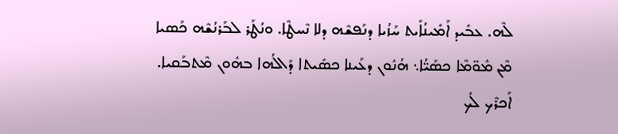ܠܶܗ. ܥܒܺܝܕ ܐܰܡܺܝܢܳܐܺܝܬ ܚܰܙܳܝܐ ܕܢܰܦܫܶܗ ܕܠܐ ܢܶܚܛܶܐ. ܘܢܳܛܰܪ ܠܒܰܪܢܳܫܶܗ ܟܰܣܝܐ ܡܶܢ ܡܽܘ̈ܡܶܐ ܟܣܰܝ̈ܳܐ܆ ܗܳܢܽܘܢ ܕܥܰܝܢܐ ܟܣܺܝܬܐ ܕܰܐܠܳܗܐ ܒܗܽܘܢ ܡܶܬܒܰܩܝܐ.
ܐܰܟܪܶܟ ܠܳܟ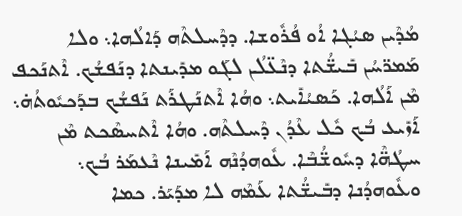ܡܳܕܶܝܢ ܣܝܳܓܐ ܐܳܘ ܦܳܪܽܘܫܐ. ܕܕܶܚܠܬܶܗ ܕܰܐܠܳܗܐ܆ ܘܠܐ ܡܰܡܪ̈ܚܳܢ ܒܺܝܫ̈ܳܬܐ ܕܢܶܥ̈ܠܳܢ ܠܓܰܘ ܡܕܺܝܢܬܐ ܕܢܰܦܫܳܟ. ܐܶܬܢܰܟܦ ܡܶܢ ܐܰܠܳܗܐ. ܟܰܣܝܳܐܺܝܬ܆ ܘܗܳܐ ܐܶܬܢܰܛܪܰܬ ܢܰܦܫܳܟ ܒܕܰܟܝܽܘܬܳܗ̇܆ ܐܰܙܺܝܥ ܒܳܟ ܟܽܠ ܥܶܕܳܢ ܕܶܚܠܬܶܗ. ܘܗܳܐ ܐܶܬܚܣܶܟܬ ܡܶܢ ܚܛܳܗ̈ܶܐ ܕܚܽܘܫ̈ܳܒܶܐ. ܥܽܘܗܕܳܢܶܗ ܐܰܡܺܝܢܐ ܢܶܥܡܰܪ ܒܳܟ܆ ܘܥܽܘܗܕܳܢܐ ܕܒܺܝܫ̈ܳܬܐ ܥܰܡܶܗ ܠܐ ܡܕܰܝܰܪ. ܟܡܐ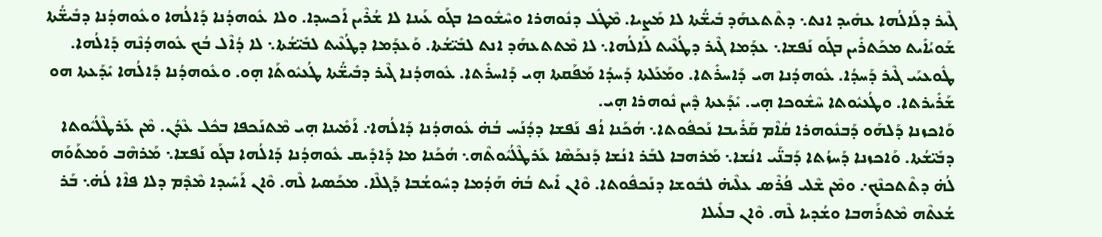ܓܶܝܪ ܕܠܰܐܠܳܗܐ ܥܗܺܝܕ ܐܢܬ܆ ܕܬܶܬܥܗܰܕ ܒܺܝܫ̈ܳܬܐ ܠܐ ܡܰܨܝܐ. ܡܶܛܽܠ ܕܢܽܘܗܪܐ ܘܚܶܫܽܘܟܐ ܒܓܰܘ ܥܰܝܢܐ ܠܐ ܫܳܪܶܝܢ ܐܰܟܚܕܐ. ܘܠܐ ܥܽܘܗܕܳܢܐ ܕܰܐܠܳܗܐ ܘܥܽܘܗܕܳܢܐ ܕܒܺܝܫ̈ܳܬܐ ܫܰܘܝܳܐܺܝܬ ܡܟܰܬܪܺܝܢ ܒܓܰܘ ܢܰܦܫܐ܆ ܥܕܰܡܐ ܓܶܝܪ ܕܛܳܥܶܝܬ ܠܰܐܠܳܗܐ܆ ܠܐ ܡܶܬܬܥܗܰܕ ܐܢܬ ܠܒܺܝ̈ܫܳܬܐ. ܘܰܥܕܰܡܐ ܕܛܳܥܶܝܬ ܠܒܺܝ̈ܫܳܬܐ܆ ܠܐ ܕܳܐܶܠ ܒܳܟ ܥܽܘܗܕܳܢܶܗ ܕܰܐܠܳܗܐ. ܛܽܘܥܝܰܝ ܓܶܝܪ ܕܰܚܕܳܐ. ܥܽܘܗܕܳܢܐ ܗܝ ܕܰܐܚܪܺܬܐ. ܘܡܰܥܰܠܬܐ ܕܰܚܕܳܐ ܡܰܦܰܩܬܐ ܗ̣ܝ ܕܰܐܚܪܺܬܐ. ܥܽܘܗܕܳܢܐ ܓܶܝܪ ܕܒܺܝܫ̈ܳܬܐ ܛܳܥܝܽܘܬܰܐ ܗ̣ܘ. ܘܥܽܘܗܕܳܢܐ ܕܰܐܠܳܗܐ ܝܺܕܰܥܬܐ ܗܘ ܫܰܪܺܝܪܬܐ. ܘܛܳܥܝܽܘܬܐ ܚܶܫܽܘܟܐ ܗ̣ܝ. ܝܺܕܰܥܬܐ ܕܶܝܢ ܢܽܘܗܪܐ ܗ̣ܝ.
ܘܰܐܟܙܢܐ ܕܰܠܗܰܘ ܕܰܒܢܽܘܗܪܐ ܩܳܐܶܡ ܩܰܪܺܝܒܐ ܢܰܟܦܽܘܬܐ܆ ܗܳܟܰܢܐ ܐܳܦ ܢܰܦܫܐ ܕܕܳܢܰܚ ܒܳܗ̇ ܥܽܘܗܕܳܢܐ ܕܰܐܠܳܗܐ܇ ܐܰܡܺܝܢܐ ܗ̣ܝ ܡܶܬܢܰܟܦܐ ܒܟܽܠ ܥܶܕܳܢ. ܡܶܢ ܥܰܪܛܶܠܳܝܽܘܬܐ ܕܒܺܝ̈ܫܳܬܐ. ܘܰܐܟܙܢܐ ܕܰܚܙܳܬܐ ܕܰܒܢ̈ܰܝ ܐܢܳܫܐ܆ ܡܰܪܗܒܐ ܠܒܰܪ ܐܢܳܫܐ ܕܰܢܟܰܣܶܐ ܥܰܪܛܶܠܳܝܽܘܬܶܗ܆ ܗܳܟܰܢܐ ܡܐ ܕܰܐܕܺܝܩ ܥܽܘܗܕܳܢܐ ܕܰܐܠܳܗܐ ܒܓܰܘ ܢܰܦܫܐ܆ ܡܰܪܗܶܒ ܘܰܡܬܰܘܰܗ ܠܳܗ̇ ܕܬܶܬܟܢܶܟ܇ ܘܡܶܢ ܫܶܠܝ ܦܳܪܶܣ ܥܠܶܝܗ̇ ܠܒܽܘܫܐ ܕܢܰܟܦܽܘܬܐ. ܘܶܐܢ ܐܺܝܬ ܒܳܗ̇ ܗܰܕܳܡܐ ܕܚܽܘܫܳܒܐ ܕܰܓܠܶܐ. ܡܟܰܣܝܐ ܠܶܗ. ܘܶܐܢ ܐܰܚܺܝܕܐ ܡܶܕܶܡ ܕܠܐ ܦܐܶܐ ܠܳܗ̇܆ ܒܰܪ ܫܳܥܬܶܗ ܡܶܬܪܰܗܒܐ ܘܫܳܕܝܐ ܠܶܗ. ܘܶܐܢ ܒܠܺܝܠܐ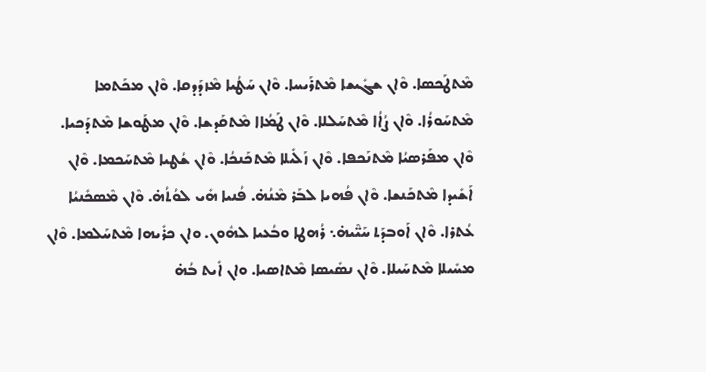ܡܶܬܛܰܟܣܐ. ܘܶܐܢ ܫܓܺܝܫܐ ܡܶܬܪܰܝܚܐ. ܘܶܐܢ ܚܰܛܳܝܐ ܡܶܙܕܰܕܩܐ. ܘܶܐܢ ܡܟܰܬܡܐ ܡܶܬܚܰܘܪܳܐ. ܘܶܐܢ ܨܳܐܳܐ ܡܶܬܚܰܠܠܐ. ܘܶܐܢ ܛܰܡܳܐܐ ܡܶܬܩܰܕܫܐ. ܘܶܐܢ ܡܛܰܘܫܐ ܡܶܬܕܰܟܝܐ. ܘܶܐܢ ܡܦܰܪܣܝܳܐ ܡܶܬܢܰܟܦܐ. ܘܶܐܢ ܙܰܠܺܝܠܐ ܡܶܬܟܰܢܟܳܐ. ܘܶܐܢ ܫܳܛܝܐ ܡܶܬܚܰܟܡܐ. ܘܶܐܢ ܐܰܫܺܝܕܐ ܡܶܬܟܰܢܫܐ. ܘܶܐܢ ܦܳܗܝܐ ܠܒܰܪ ܡܶܢܳܗ̇. ܦܳܢܝܐ ܗܺܝ ܠܘܳܬܳܗ̇. ܘܶܐܢ ܡܶܣܟܺܢܝܳܐ ܥܳܬܪܐ. ܘܶܐܢ ܐܰܘܒܕܰܬ ܚܰܝ̈ܶܝܗ̇܆ ܪܳܗܛܐ ܘܒܳܥܝܐ ܠܗܽܘܢ. ܘܐܢ ܟܪܺܝܗܐ ܡܶܬܚܰܠܡܐ. ܘܶܐܢ ܡܚܺܝܠܐ ܡܶܬܚܰܝܠܐ. ܘܶܐܢ ܢܣܺܝܣܐ ܡܶܬܐܣܝܐ. ܘܐܢ ܐܺܝܬ ܒܳܗ̇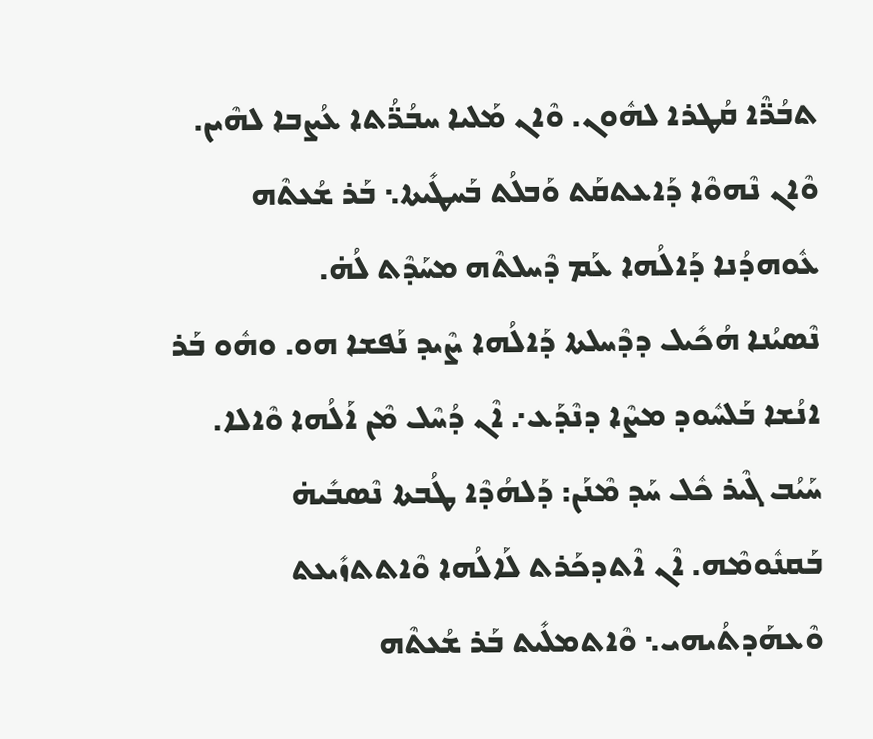ܬܒܳܪ̈ܶܐ ܩܳܛܪܐ ܠܗܽܘܢ. ܘܶܐܢ ܡܰܠܝܐ ܚܒܳܪ̈ܳܬܐ ܥܳܨܒܐ ܠܗܶܝܢ. ܘܶܐܢ ܢܶܗܘܶܐ ܕܰܐܥܬܩܰܬ ܘܰܒܠܳܬ ܒܰܚܛܺܝܬܐ܆ ܒܰܪ ܫܳܥܬܶܗ ܥܽܘܗܕܳܢܐ ܕܰܐܠܳܗܐ ܥܰܡ ܕܶܚܠܬܶܗ ܡܚܰܕܶܬ ܠܳܗ̇.
ܢܶܣܝܳܢܐ ܗܳܟܺܝܠ ܕܕܶܚܠܬܐ ܕܰܐܠܳܗܐ ܨܶܝܕ ܢܰܦܫܐ ܗܘ. ܘܗܽܘ ܒܰܪ ܐܢܳܫܐ ܒܰܠܚܽܘܕ ܡܨܶܐ ܕܢܶܕܰܥ܇ ܐܶܢ ܕܳܚܶܠ ܡܶܢ ܐܰܠܳܗܐ ܘܶܐܠܐ. ܚܰܝܳܒ ܓܶܝܪ ܟܽܠ ܚܰܕ ܡܶܢܰܢ: ܕܰܠܗܳܕܶܐ ܛܳܒܬܐ ܢܶܣܒܺܝܗ̇ ܒܰܩܢܽܘܡܶܗ. ܐܶܢ ܐܶܬܕܟܰܪܬ ܠܰܐܠܳܗܐ ܘܶܐܬܬܙܺܝܥܬ ܘܶܥܗܰܕܬܳܝܗܝ܆ ܘܶܐܬܡܠܺܝܬ ܒܰܪ ܫܳܥܬܶܗ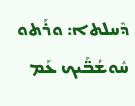ܕܶܚܠܬܐ: ܘܪܰܬܘ ܚܽܘܫܳܒ̈ܰܝܟ ܥܰܡ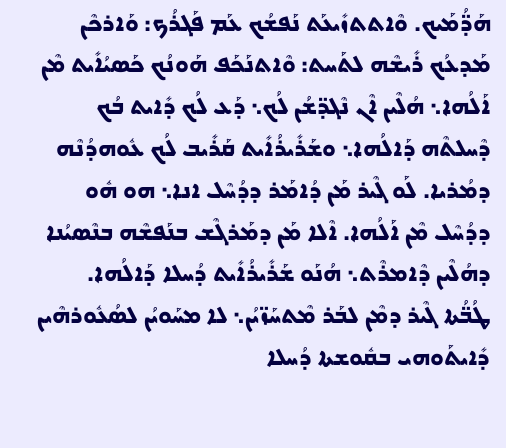ܗܰܕ̈ܳܡܰܝܟ. ܘܶܐܬܬܙܺܝܥܰܬ ܢܰܦܫܳܟ ܥܰܡ ܦܰܓܪܳܟ: ܘܰܐܪܟܶܢ ܡܰܕܥܳܟ ܪܺܝܫܶܗ ܠܬܰܚܬ: ܘܶܐܬܢܰܟܰܦ ܗܰܘܢܳܟ ܟܰܣܝܳܐܺܝܬ ܡܶܢ ܐܰܠܳܗܐ܆ ܗܳܠܶܝܢ ܐܶܢ ܢܶܓܕ̈ܫܳܢ ܠܳܟ܆ ܕܰܥ ܠܳܟ ܕܺܐܝܬ ܒܳܟ ܕܶܚܠܬܶܗ ܕܰܐܠܳܗܐ܆ ܘܫܰܪܺܝܪܳܐܺܝܬ ܩܰܪܺܝܒ ܠܳܟ ܥܽܘܗܕܳܢܶܗ ܕܡܳܪܝܐ. ܠܰܘ ܓܶܝܪ ܡܰܢ ܕܳܐܡܰܪ ܕܕܳܚܶܠ ܐܢܐ܆ ܗܘ ܗܽܘ ܕܕܳܚܶܠ ܡܶܢ ܐܰܠܳܗܐ. ܐܶܠܐ ܡܰܢ ܕܡܰܪܓܶܫ ܒܢܰܦܫܶܗ ܒܢܶܣܝܳܢܐ ܕܗܳܠܶܝܢ ܕܶܐܡܪܶܬ܆ ܗܳܢܰܘ ܫܰܪܺܝܪܳܐܺܝܬ ܕܳܚܠܐ ܕܰܐܠܳܗܐ.
ܛܳܒ̈ܳܬܐ ܓܶܝܪ ܕܡܶܢ ܠܒܰܪ ܡܶܬܚܰܙ̈ܝܳܢ܆ ܠܐ ܡܚܰܘܝܳܢ ܠܣܳܥܽܘܪܗܶܝܢ ܕܺܐܝܬܰܘܗܝ ܒܩܽܘܫܬܐ ܕܳܚܠܐ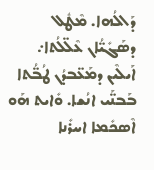ܕܰܐܠܳܗܐ. ܡܶܛܽܠ ܕܣܰܓܺܝ̈ܳܐܢ ܥܶܠ̈ܠܳܬܐ܇ ܐܰܝܠܶܝܢ ܕܡܰܥ̈ܒܕܳܢ ܛܳܒ̈ܳܬܐ ܒܰܒܢ̈ܰܝ ܐܢܳܫܐ. ܘܺܐܝܬ ܗܰܘ ܐܶܣܟܺܡܐ ܐܚܪܺܢܐ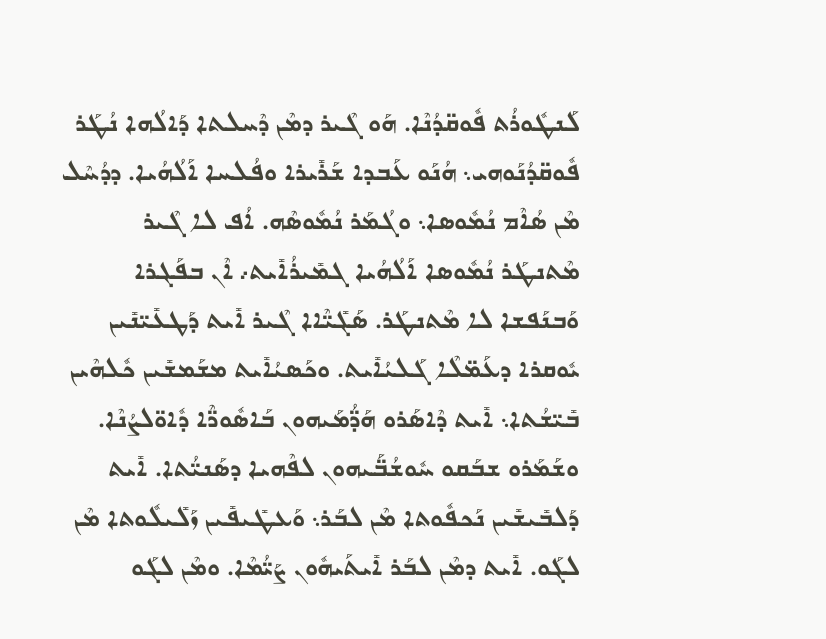ܠܰܢܛܽܘܪܳܬ ܦܽܘܩ̈ܕܳܢܶܐ. ܗܰܘ ܓܶܝܪ ܕܡܶܢ ܕܶܚܠܬܐ ܕܰܐܠܳܗܐ ܢܳܛܰܪ ܦܽܘܩ̈ܕܳܢܰܘܗܝ܆ ܗܳܢܰܘ ܥܰܒܕܐ ܫܰܪܺܝܪܐ ܘܦܳܠܚܐ ܐܰܠܳܗܳܝܐ. ܕܕܳܚܶܠ ܡܶܢ ܣܳܐܶܡ ܢܳܡܽܘܣܐ܆ ܘܓܳܡܰܪ ܢܳܡܽܘܣܶܗ. ܐܳܦ ܠܐ ܓܶܝܪ ܡܶܬܢܛܰܪ ܢܳܡܽܘܣܐ ܐܰܠܳܗܳܝܐ ܓܡܺܝܪܳܐܺܝܬ܇ ܐܶܢ ܒܦܰܓܪܐ ܘܰܒܢܰܦܫܐ ܠܐ ܡܶܬܢܛܰܪ. ܣܰܓܺܝ̈ܶܐܐ ܓܶܝܪ ܐܺܝܬ ܕܰܛܥܺܝ̈ܢܺܝܢ ܝܽܘܩܪܐ ܕܥܰܡ̈ܠܶܐ ܓܰܠܝܳܐܺܝܬ. ܘܟܰܣܝܳܐܺܝܬ ܡܫܰܡܫܺܝܢ ܟܽܠܗܶܝܢ ܒܺܝ̈ܫܳܬܐ܆ ܐܺܝܬ ܕܶܐܣܰܪܘ ܗܰܕ̈ܳܡܰܝܗܘܢ ܒܰܐܣܽܘܪ̈ܶܐ ܕܽܐܘ̈ܠܨܳܢܶܐ. ܘܫܰܡܰܪܘ ܫܒܰܩܘ ܚܽܘܫܳܒ̈ܰܝܗܘܢ ܠܦܶܗܝܐ ܕܣܰܢܝ̈ܳܬܐ. ܐܺܝܬ ܕܰܠܒܺܝܫܺܝܢ ܢܰܟܦܽܘܬܐ ܡܶܢ ܠܒܰܪ܆ ܘܰܥܛܺܝܦܺܝܢ ܙܰܠܺܝܠܽܘܬܐ ܡܶܢ ܠܓܰܘ. ܐܺܝܬ ܕܡܶܢ ܠܒܰܪ ܐܺܝܬܰܝܗܽܘܢ ܨܰܝ̈ܳܡܶܐ. ܘܡܶܢ ܠܓܰܘ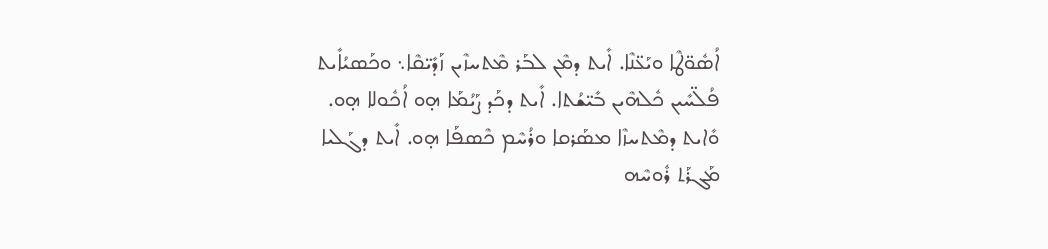ܐܳܣܽܘ̈ܛܶܐ ܘܝܰܥ̈ܢܶܐ. ܐܺܝܬ ܕܡܶܢ ܠܒܰܪ ܡܶܬܚܙܶܝܢ ܙܰܕܺܝ̈ܩܶܐ܆ ܘܟܰܣܝܳܐܺܝܬ ܦܳܠ̈ܚܺܝܢ ܟܽܠܗܶܝܢ ܒܺܝ̈ܫܳܬܐ. ܐܺܝܬ ܕܟܰܕ ܨܰܝܳܡܰܐ ܗ̣ܘ ܐܳܟܽܘܠܐ ܗ̣ܘ. ܘܺܐܝܬ ܕܡܶܬܚܙܶܐ ܡܣܰܪܩܐ ܘܪܳܚܶܡ ܟܶܣܦܰܐ ܗ̣ܘ. ܐܺܝܬ ܕܓܰܠܝܐ ܡܰܓܪܰܬ ܪܽܘܚܶܗ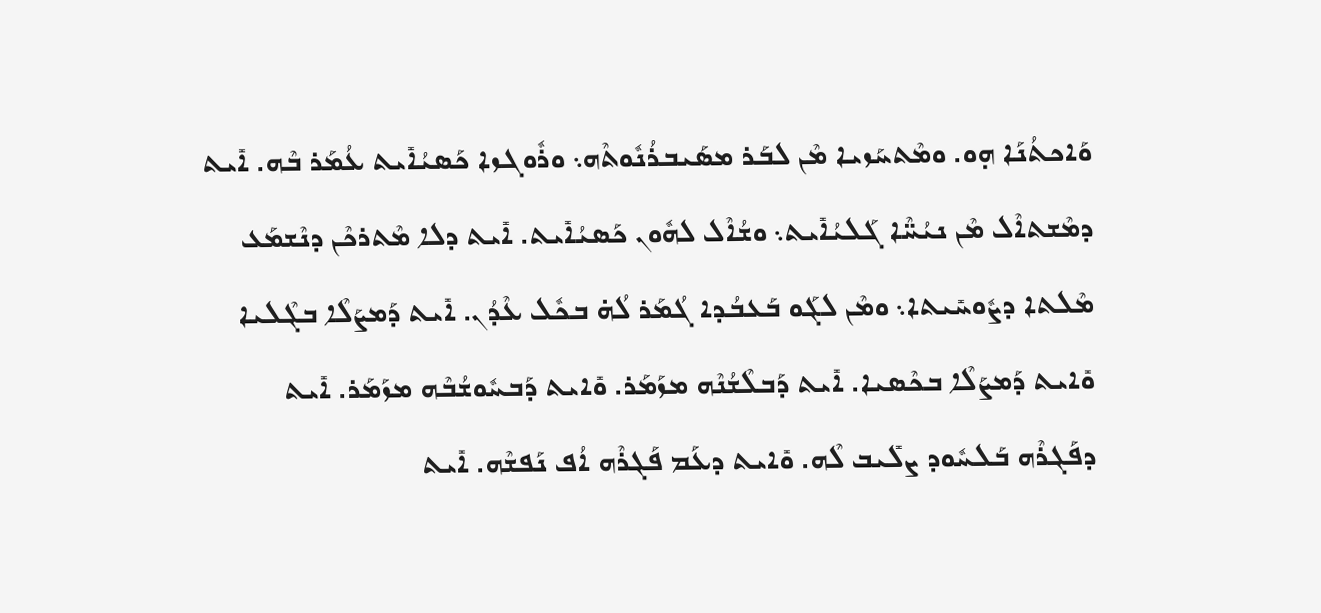ܘܰܐܟܬܳܢܰܐ ܗ̣ܘ. ܘܡܶܬܚܰܙܝܐ ܡܶܢ ܠܒܰܪ ܡܣܰܝܒܪܳܢܽܘܬܶܗ܆ ܘܪܽܘܓܙܐ ܟܰܣܝܳܐܺܝܬ ܥܳܡܰܪ ܒܶܗ. ܐܺܝܬ ܕܡܶܫܬܐܶܠ ܡܶܢ ܢܝܳܚ̈ܶܐ ܓܰܠܝܳܐܺܝܬ܆ ܘܫܳܐܶܠ ܠܗܽܘܢ ܟܰܣܝܳܐܺܝܬ. ܐܺܝܬ ܕܠܐ ܡܶܬܪܟܶܢ ܕܢܶܫܡܰܥ ܡܶܠܬܐ ܕܨܽܘܚܺܝܬܐ܆ ܘܡܶܢ ܠܓܰܘ ܒܰܥܒܳܕܐ ܓܳܡܰܪ ܠܳܗ̇ ܒܟܽܠ ܥܶܕܳܢ. ܐܺܝܬ ܕܰܡܨܰܠܶܐ ܒܓܶܠܝܐ ܘܺܐܝܬ ܕܰܡܨܰܠܶܐ ܒܟܶܣܝܐ. ܐܺܝܬ ܕܰܒܠܶܫܳܢܶܗ ܡܙܰܡܰܪ. ܘܺܐܝܬ ܕܰܒܚܽܘܫܳܒܶܗ ܡܙܰܡܰܪ. ܐܺܝܬ ܕܦܰܓܪܶܗ ܒܰܠܚܽܘܕ ܨܠܺܝܒ ܠܶܗ. ܘܺܐܝܬ ܕܥܰܡ ܦܰܓܪܶܗ ܐܳܦ ܢܰܦܫܶܗ. ܐܺܝܬ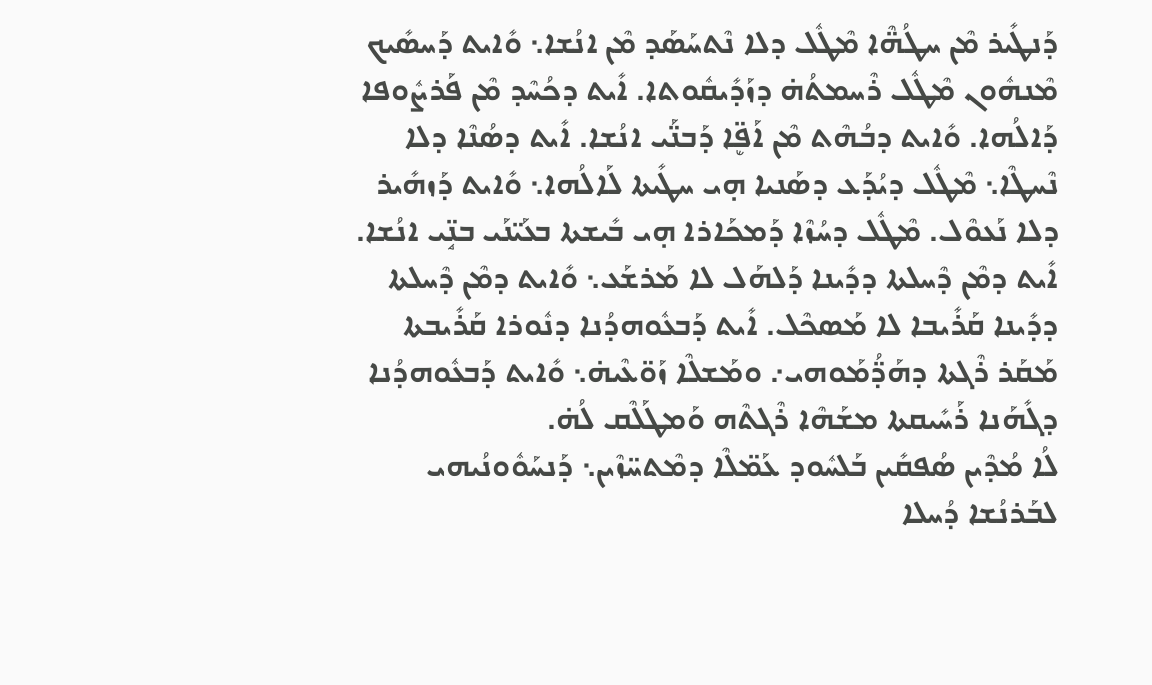ܕܰܢܛܺܝܪ ܡܶܢ ܚܛܳܗ̈ܶܐ ܡܶܛܽܠ ܕܠܐ ܢܶܬܚܰܣܰܕ ܡܶܢ ܐܢܳܫܐ܆ ܘܺܐܝܬ ܕܰܚܣܺܝܟ ܡܶܢܗܽܘܢ ܡܶܛܽܠ ܪܶܚܡܬܳܗ̇ ܕܙܰܕܺܝܩܽܘܬܐ. ܐܺܝܬ ܕܟܳܚܶܕ ܡܶܢ ܦܰܪܨܽܘܦܐ ܕܰܐܠܳܗܐ. ܘܺܐܝܬ ܕܒܳܗܶܬ ܡܶܢ ܐܰܦܷ̈ܐ ܕܰܒܢ̈ܰܝ ܐܢܳܫܐ. ܐܺܝܬ ܕܣܳܢܶܐ ܕܠܐ ܢܶܚܛܶܐ܆ ܡܶܛܽܠ ܕܝܳܕܰܥ ܕܣܰܢܝܐ ܗ̣ܝ ܚܛܺܝܬܐ ܠܰܐܠܳܗܐ܆ ܘܺܐܝܬ ܕܰܙܗܺܝܪ ܕܠܐ ܢܰܥܘܶܠ. ܡܶܛܽܠ ܕܚܳܙܶܐ ܕܰܡܟܰܐܪܐ ܗ̣ܝ ܒܺܝܫܬܐ ܒܥܰܝ̈ܢܰܝ ܒܢܱ̈ܝ ܐܢܳܫܐ. ܐܺܝܬ ܕܡܶܢ ܕܶܚܠܬܐ ܕܕܺܝܢܐ ܕܰܠܗܰܠ ܠܐ ܡܰܪܫܰܥ܆ ܘܺܐܝܬ ܕܡܶܢ ܕܶܚܠܬܐ ܕܕܺܝܢܐ ܩܰܪܺܝܒܐ ܠܐ ܡܰܣܟܶܠ. ܐܺܝܬ ܕܰܒܥܽܘܗܕܳܢܐ ܕܢܽܘܪܐ ܩܰܪܺܝܒܬܐ ܡܰܩܰܪ ܪܶܓܬܐ ܕܗܰܕ̈ܳܡܰܘܗܝ܇ ܘܡܰܫܠܶܐ ܙܰܘ̈ܥܶܝܗ̇܆ ܘܺܐܝܬ ܕܰܒܥܽܘܗܕܳܢܐ ܕܓܺܗܰܢܐ ܪܰܚܺܝܩܬܐ ܡܫܰܗܶܐ ܪܶܓܬܶܗ ܘܰܡܛܰܠܶܩ ܠܳܗ̇.
ܠܳܐ ܡܳܕܶܝܢ ܣܳܦܩܺܝܢ ܒܰܠܚܽܘܕ ܥܰܡ̈ܠܶܐ ܕܡܶܬܚ̈ܙܶܝܢ܆ ܕܰܢܚܰܘܽܘܢܳܝܗܝ ܠܒܰܪܢܳܫܐ ܕܳܚܠܐ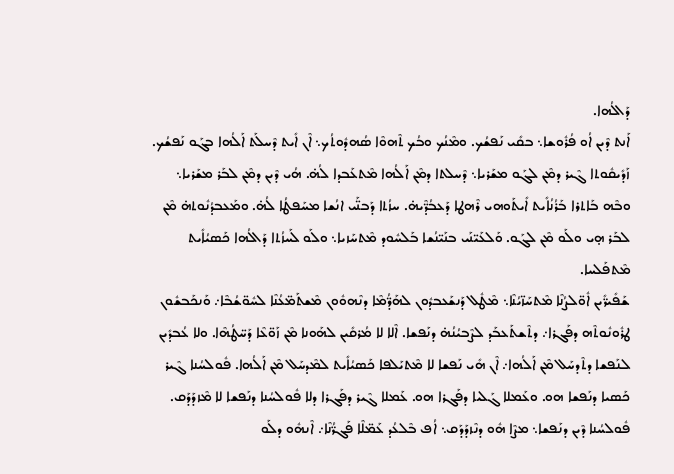ܕܰܐܠܳܗܐ.
ܐܰܢܬ ܕܶܝܢ ܐܳܘ ܦܳܪܽܘܫܐ܆ ܒܩܺܝ ܢܰܦܫܳܟ. ܘܡܶܢܳܟ ܘܒܳܟ ܬܶܗܘܶܐ ܣܳܗܕܽܘܬܳܟ܆ ܐܶܢ ܐܺܝܬ ܕܶܚܠܰܬ ܐܰܠܳܗܐ ܒܓܰܘ ܢܰܦܫܳܟ. ܙܰܕܺܝܩܽܘܬܐ ܓܶܝܪ ܕܡܶܢ ܠܓܰܘ ܡܫܰܪܝܐ܆ ܕܶܚܠܬܐ ܕܡܶܢ ܐܰܠܳܗܐ ܡܶܬܥܰܒܕܐ ܠܳܗ̇. ܗܳܝ ܕܶܝܢ ܕܡܶܢ ܠܒܰܪ ܡܫܰܪܝܐ܆ ܘܒܶܗ ܒܰܐܬܪܐ ܒܰܪܳܢܳܐܺܝܬ ܐܺܝܬܰܘܗܝ ܪܶܗܛܐ ܕܰܥܒܳܕ̈ܶܝܗ̇. ܚܙܳܬܐ ܕܰܒܢ̈ܰܝ ܐܢܳܫܐ ܡܚܰܦܛܳܐ ܠܳܗ̇. ܘܡܰܥܒܕܳܢܽܘܬܗ̇ ܡܶܢ ܠܒܰܪ ܗ̣ܝ ܘܠܰܘ ܡܶܢ ܠܓܰܘ. ܘܰܠܥܰܝ̈ܢܰܝ ܒܢܰܝ̈ܢܳܫܐ ܒܰܠܚܽܘܕ ܡܶܬܚܰܙܝܐ܆ ܘܠܰܘ ܠܰܚܙܳܬܐ ܕܰܐܠܳܗܐ ܟܰܣܝܳܐܺܝܬ ܡܶܬܦܰܠܚܐ.
ܫܰܦܺܝܪ̈ܺܝܢ ܐܽܘ̈ܠܨܳܢܶܐ ܡܶܬܚܰܙ̈ܝܳܢܶܐ܆ ܡܶܛܽܠ ܕܰܢܫܰܥܒܕܽܘܢ ܠܗܰܕ̈ܳܡܶܐ ܕܢܶܗܘܽܘܢ ܡܶܫܬܰܡ̈ܥܳܢܶܐ ܠܚܽܘ̈ܫܳܒܶܐ܇ ܘܰܢܟܰܒܫܽܘܢ ܛܪܽܘܢܽܘܬܶܗ ܕܦܰܓܪܐ܇ ܕܬܶܫܬܰܥܒܰܕ ܠܨܶܒܝܳܢܳܗ̇ ܕܢܰܦܫܐ. ܐܶܠܐ ܠܐ ܡܳܪܩܺܝܢ ܠܗܰܘܢܐ ܡܶܢ ܙܰܘ̈ܥܶܐ ܕܰܚ̈ܛܳܗܶܐ. ܘܠܐ ܥܳܒܕܺܝܢ ܠܢܰܦܫܐ ܕܬܶܕܚܰܠ ܡܶܢ ܐܰܠܳܗܐ܇ ܐܶܢ ܗܺܝ ܢܰܦܫܐ ܠܐ ܡܶܬܝܰܠܦܐ ܟܰܣܝܳܐܺܝܬ ܠܡܶܕܚܰܠ ܡܶܢ ܐܰܠܳܗܐ. ܦܽܘܠܚܳܢܐ ܓܶܝܪ ܟܰܣܝܐ ܕܢܰܦܫܐ ܗܘ. ܘܥܰܡܠܐ ܓܰܠܝܐ ܕܦܰܓܪܐ ܗܘ. ܥܰܡܠܐ ܓܶܝܪ ܕܦܰܓܪܐ ܕܠܐ ܦܽܘܠܚܳܢܐ ܕܢܰܦܫܐ ܠܐ ܡܶܙܕܰܕܰܩ. ܦܽܘܠܚܳܢܐ ܕܶܝܢ ܕܢܰܦܫܐ܆ ܡܨܶܐ ܗܽܘ ܕܢܶܙܕܰܕܰܩ܆ ܐܳܦ ܒܶܠܥܳܕ ܥܰܡ̈ܠܶܐ ܦܰܓܪ̈ܳܢܶܐ܇ ܐܶܢܗܽܘ ܕܠܰܘ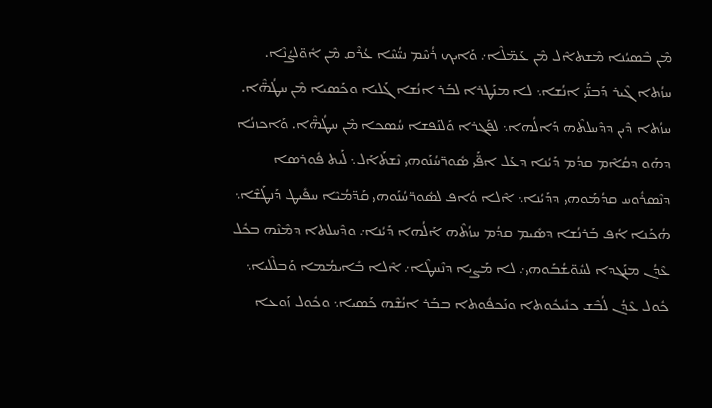ܡܶܢ ܒܶܣܝܳܢܐ ܡܶܫܬܐܶܠ ܡܶܢ ܥܰܡ̈ܠܶܐ܇ ܘܰܐܝܟ ܪܳܚܶܡ ܢܝ̈ܳܚܶܐ ܥܳܪܶܩ ܡܶܢ ܐܽܘ̈ܠܨܳܢܶܐ.
ܚܙܳܬܐ ܓܶܝܪ ܕܰܒܢ̈ܰܝ ܐܢܳܫܐ܆ ܠܐ ܡܢܰܛܪܐ ܠܒܰܪ ܐܢܳܫܐ ܓܰܠܝܐ ܘܟܰܣܝܐ ܡܶܢ ܚܛܳܗ̈ܶܐ. ܚܙܳܬܐ ܕܶܝܢ ܕܕܶܚܠܬܶܗ ܕܰܐܠܳܗܐ܆ ܠܦܰܓܪܐ ܘܰܠܢܰܦܫܐ ܚܳܣܟܐ ܡܶܢ ܚܛܳܗ̈ܶܐ. ܘܰܐܟܙܢܳܐ ܕܗܰܘ ܕܩܳܐܶܡ ܩܕܳܡ ܕܰܝܳܢܐ ܕܥܰܠ ܐܦ̈ܰܝ ܣܽܘܪ̈ܚܳܢܰܘܗܝ ܢܶܫܬܰܐܰܠ܆ ܠܰܝܬ ܦܽܘܪܣܐ ܕܢܶܣܪܽܘܚ ܩܕܳܡܰܘܗܝ ܕܕܰܝܳܢܐ܆ ܐܶܠܐ ܘܳܐܦ ܠܣܽܘܪ̈ܚܳܢܰܘܗܝ ܩܰܕ̈ܡܳܝܶܐ ܚܦܺܝܛ ܕܰܢܛܰܫܶܐ܆ ܗܳܟܰܢܐ ܐܳܦ ܒܰܪܢܳܫܐ ܕܣܺܝܡ ܩܕܳܡ ܚܙܳܬܶܗ ܐܰܠܳܗܐ ܕܰܝܳܢܐ܇ ܘܕܶܚܠܬܐ ܕܡܶܢܶܗ ܒܟܽܠ ܥܶܕܳܢ ܡܢܰܓܕܐ ܠܚܽܘ̈ܫܳܒܰܘܗܝ܇ ܠܐ ܡܰܨܝܐ ܕܢܶܚܛܶܐ܇ ܐܶܠܐ ܒܺܐܝܡܳܡܐ ܘܰܒܠܶܠܝܐ܆ ܟܽܘܠ ܥܶܕܳܢ ܠܳܒܶܫ ܟܢܺܝܟܽܘܬܐ ܘܢܰܟܦܽܘܬܐ ܒܒܰܪ ܐܢܳܫܶܗ ܟܰܣܝܐ܆ ܘܟܽܘܠ ܙܰܘܥܐ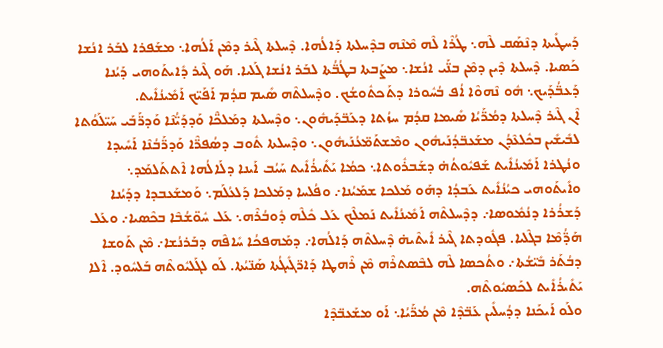ܕܰܚܛܺܝܬܐ ܕܢܶܣܰܩ ܠܶܗ܆ ܛܳܪܶܐ ܠܶܗ ܡܶܢܶܗ ܒܕܶܚܠܬܐ ܕܰܐܠܳܗܐ. ܕܶܚܠܬܐ ܓܶܝܪ ܕܡܶܢ ܐܰܠܳܗܐ܆ ܡܫܰܦܪܐ ܠܒܰܪ ܐܢܳܫܐ ܟܰܣܝܐ. ܕܶܚܠܬܐ ܕܶܝܢ ܕܡܶܢ ܒܢ̈ܰܝ ܐܢܳܫܐ܆ ܡܨܰܒܬܐ ܒܛܳܒ̈ܳܬܐ ܠܒܰܪ ܐܢܳܫܐ ܓܰܠܝܐ. ܗܰܘ ܓܶܝܪ ܕܺܐܝܬܰܘܗܝ ܕܰܝܳܢܐ ܕܰܥܒ̈ܳܕܰܝܟ܆ ܗܽܘ ܢܶܗܘܶܐ ܐܳܦ ܒܳܚܽܘܪܐ ܕܬܰܟܬܽܘܫܳܟ. ܘܕܶܚܠܬܶܗ ܣܺܝܡ ܩܕܳܡ ܐܰܦܰܝ̈ܟ ܐܰܡܺܝܢܳܐܺܝܬ.
ܐܶܢ ܓܶܝܪ ܕܶܚܠܬܐ ܕܡܳܖ̈ܰܝܳܐ ܣܺܝܡܐ ܩܕܳܡ ܚܙܳܬܐ ܕܥܰܒ̈ܕܰܝܗܽܘܢ܆ ܘܕܶܚܠܬܐ ܕܡܰܠܟ̈ܶܐ ܘܰܕܕܰܝ̈ܳܢܶܐ ܘܰܕܪ̈ܰܒܰܝ ܚܰܝ̈ܠܰܘܳܬܐ ܠܒܺܝܫܺܝܢ ܒܟܽܠܥܶܕܳܢ ܡܫܰܥܒ̈ܕܳܢܰܝܗܽܘܢ ܘܡܶܫܬܰܡ̈ܥܳܢܰܝܗܽܘܢ܆ ܘܕܶܚܠܬܐ ܬܽܘܒ ܕܣܳܦܪ̈ܶܐ ܘܰܕܪ̈ܰܒܳܢܶܐ ܐܰܚܺܝܕܐ ܘܢܳܛܪܐ ܐܰܡܺܝܢܳܐܺܝܬ ܫܰܦܝܽܘܬܳܗ̇ ܕܫܰܒܪܽܘܬܐ܆ ܟܡܳܐ ܝܰܬܺܝܪܳܐܺܝܬ ܚܰܝܳܒ ܐܰܝܢܐ ܕܠܰܐܠܳܗܐ ܐܶܬܬܰܠܡܰܕ܆ ܘܐܺܝܬܰܘܗܝ ܟܝܳܢܳܐܺܝܬ ܥܰܒܕܳܐ ܕܗܰܘ ܡܰܠܟܐ ܫܡܰܝܳܢܐ܇ ܘܦܳܠܚܐ ܕܡܰܠܟܐ ܕܰܠܥܳܠܰܡ܆ ܘܰܡܫܰܥܒܕܐ ܕܕܰܝܳܢܐ ܕܰܫܪܳܪܐ ܕܢܳܡܽܘܣܐ܇ ܕܕܶܚܠܬܶܗ ܐܰܡܺܝܢܳܐܺܝܬ ܢܰܡܠܶܟ ܥܰܠ ܟܽܠܶܗ ܕܽܘܒܳܪܶܗ܆ ܥܰܠ ܚܽܘ̈ܫܳܒܶܐ ܒܟܶܣܝܐ܇ ܘܥܰܠ ܗܰܕ̈ܳܡܶܐ ܒܓܶܠܝܐ. ܦܓܽܘܕܬܐ ܓܶܝܪ ܐܺܝܬܶܝܗ̇ ܕܶܚܠܬܶܗ ܕܰܐܠܳܗܐ܇ ܕܡܰܗܦܟܳܐ ܚܺܐܦܶܗ ܕܒܰܪܢܳܫܐ܇ ܡܶܢ ܬܰܘܫܐ ܕܒܳܬܰܪ ܒܺܝ̈ܫܳܬܐ܇ ܘܬܳܟܣܐ ܠܶܗ ܠܒܶܣܬܪܶܗ ܡܶܢ ܪܶܗܛܐ ܕܰܐܪ̈ܓܺܝܓܳܬܐ ܣܰܢ̈ܝܳܬܐ. ܠܰܘ ܠܓܰܠܝܽܘܬܶܗ ܒܰܠܚܽܘܕ. ܐܶܠܐ ܝܰܬܺܝܪܳܐܺܝܬ ܠܟܰܣܝܽܘܬܶܗ.
ܘܠܰܘ ܐܰܝܟܰܢܐ ܕܕܳܚܠܺܝܢ ܥܰܒ̈ܕܶܐ ܡܶܢ ܡܳܖ̈ܰܝܳܐ܆ ܐܰܘ ܡܫܰܥܒ̈ܕܶܐ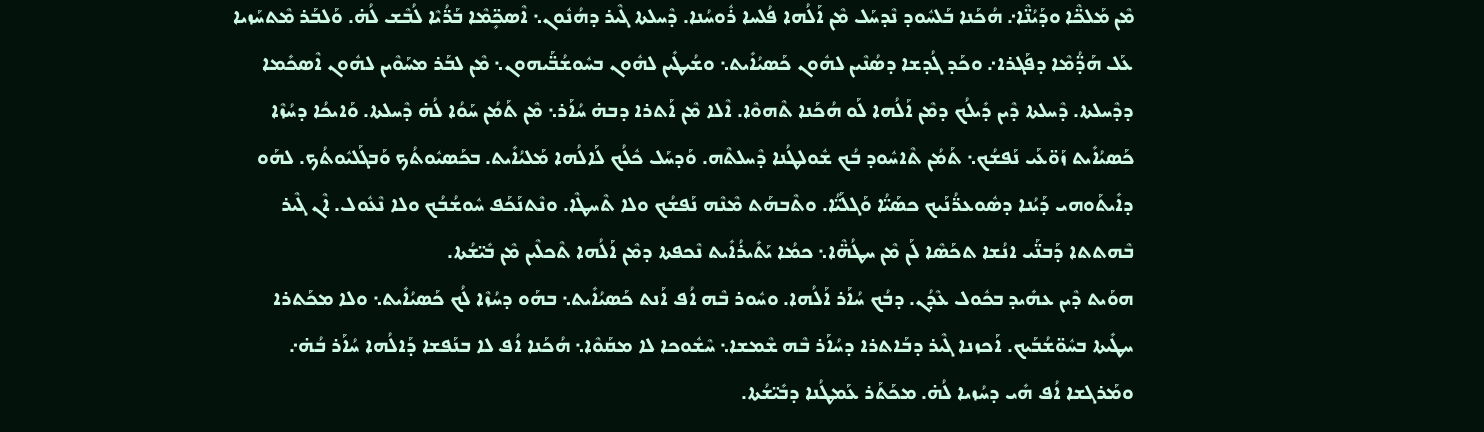ܡܶܢ ܡܰܠܟ̈ܶܐ ܘܕܰܝܳܢ̈ܶܐ܇ ܗܳܟܰܢܐ ܒܰܠܚܽܘܕ ܢܶܕܚܰܠ ܡܶܢ ܐܰܠܳܗܐ ܦܳܠܚܐ ܪܽܘܚܳܢܐ. ܕܶܚܠܬܐ ܓܶܝܪ ܕܗܳܢܽܘܢ܆ ܐܶܣܟܻ̈ܡܶܐ ܒܰܪ̈ܳܝܶܐ ܠܳܒܶܫ ܠܳܗ̇. ܘܰܠܒܰܪ ܡܶܬܚܰܙܝܐ ܥܰܠ ܗܰܕ̈ܳܡܶܐ ܕܦܰܓܪܐ܇ ܘܟܰܕ ܓܳܕܫܐ ܕܣܳܢܶܝܢ ܠܗܽܘܢ ܟܰܣܝܳܐܺܝܬ܆ ܘܫܳܝܛܺܝܢ ܠܗܽܘܢ ܒܚܽܘܫܳܒ̈ܰܝܗܘܢ܆ ܡܶܢ ܠܒܰܪ ܡܚܰܘܶܝܢ ܠܗܽܘܢ ܐܶܣܟܺܡܐ ܕܕܶܚܠܬܐ. ܕܶܚܠܬܐ ܕܶܝܢ ܕܺܝܠܳܟ ܕܡܶܢ ܐܰܠܳܗܐ ܠܰܘ ܗܳܟܰܢܐ ܬܶܗܘܶܐ. ܐܶܠܐ ܡܶܢ ܐܰܬܪܐ ܕܒܗ̇ ܚܳܐܰܪ܆ ܡܶܢ ܬܰܡܳܢ ܚܰܘܳܐ ܠܳܗ̇ ܕܶܚܠܬܐ. ܘܰܐܝܟܳܐ ܕܚܳܙܶܐ ܟܰܣܝܳܐܺܝܬ ܙܰܘ̈ܥܰܝ ܢܰܦܫܳܟ܆ ܬܰܡܳܢ ܬܶܐܚܽܘܕ ܒܳܟ ܫܽܘܠܛܳܢܐ ܕܶܚܠܬܶܗ. ܘܰܕܚܰܠ ܟܽܠܳܟ ܠܰܐܠܳܗܐ ܡܰܠܝܳܐܺܝܬ. ܒܟܰܣܝܽܘܬܳܟ ܘܰܒܓܰܠܝܽܘܬܳܟ. ܠܗܰܘ ܕܐܺܝܬܰܘܗܝ ܕܰܝܳܢܐ ܕܣܽܘܥܪ̈ܳܢܰܝܟ ܟܣܰܝ̈ܳܐ ܘܰܓܠܰܝ̈ܳܐ. ܘܬܶܒܗܰܬ ܡܶܢܶܗ ܢܰܦܫܳܟ ܘܠܐ ܬܶܚܛܶܐ. ܘܢܶܬܢܰܟܰܦ ܚܽܘܫܳܒܳܟ ܘܠܐ ܢܶܥܽܘܠ. ܐܶܢ ܓܶܝܪ ܒܶܗܬܬܐ ܕܰܒܢ̈ܰܝ ܐܢܳܫܐ ܬܟܰܣܶܐ ܠܰܢ ܡܶܢ ܚܛܳܗ̈ܶܐ܆ ܟܡܳܐ ܝܰܬܺܝܪܳܐܺܝܬ ܢܶܟܦܬܐ ܕܡܶܢ ܐܰܠܳܗܐ ܬܶܟܠܶܝܢ ܡܶܢ ܒܺܝ̈ܫܳܬܐ.
ܗܘܰܝܬ ܕܶܝܢ ܥܗܺܝܕ ܒܟܽܘܠ ܥܶܕܳܢ. ܕܒܳܟ ܚܳܐܰܪ ܐܰܠܳܗܐ. ܘܚܽܘܪ ܒܶܗ ܐܳܦ ܐܰܢܬ ܟܰܣܝܳܐܺܝܬ܆ ܒܗܰܘ ܕܚܳܙܶܐ ܠܳܟ ܟܰܣܝܳܐܺܝܬ܆ ܘܠܐ ܡܟܰܬܪܐ ܚܛܺܝܬܐ ܒܚܽܘ̈ܫܳܒܰܝܟ. ܐܰܟܙܢܐ ܓܶܝܪ ܕܒܰܐܬܪܐ ܕܚܳܐܰܪ ܒܶܗ ܫܶܡܫܐ܆ ܚܶܫܽܘܟܐ ܠܐ ܡܩܰܘܶܐ܆ ܗܳܟܰܢܐ ܐܳܦ ܠܐ ܒܢܰܦܫܐ ܕܰܐܠܳܗܐ ܚܳܐܰܪ ܒܳܗ̇܇ ܘܡܰܪܓܫܐ ܐܳܦ ܗܺܝ ܕܚܳܙܝܐ ܠܳܗ̇. ܡܟܰܬܰܪ ܥܰܡܛܳܢܐ ܕܒܺܝ̈ܫܳܬܐ.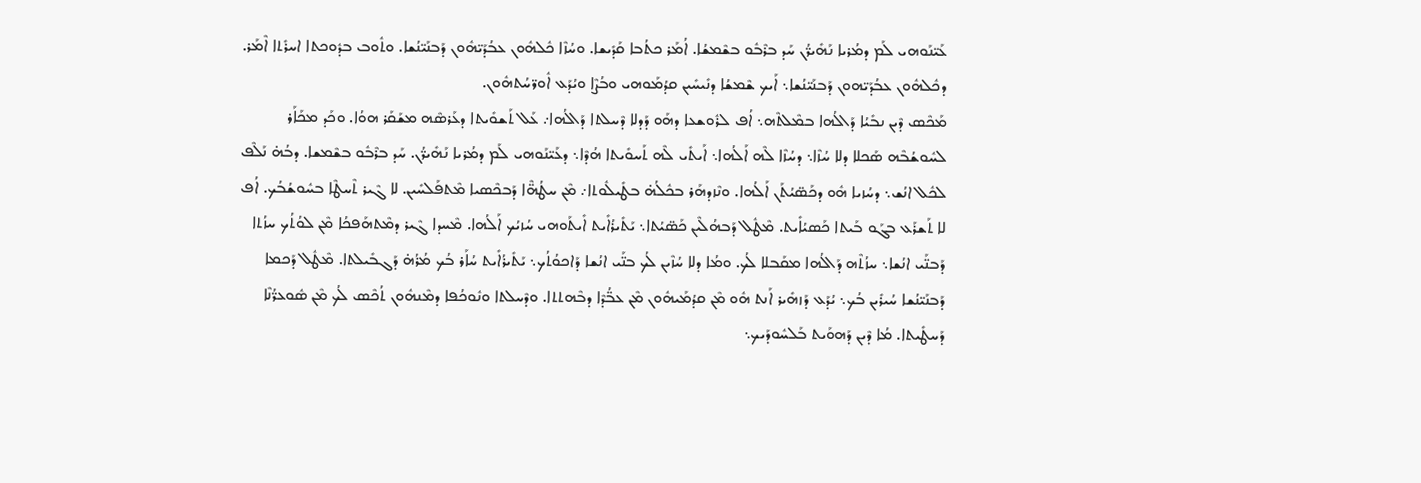ܥܰܝ̈ܢܰܘܗܝ ܠܰܡ ܕܡܳܪܝܐ ܢܰܗܺܝܪ̈ܳܢ ܚܰܕ ܒܪܶܒܽܘ ܒܫܶܡܫܳܐ. ܐܳܡܰܪ ܟܬܳܒܐ ܩܰܕܺܝܫܐ. ܘܚܳܙܶܐ ܟܽܠܗܽܘܢ ܥܒܳܕܰܝ̈ܗܽܘܢ ܕܰܒܢܰܝ̈ܢܳܫܐ. ܘܬܽܘܒ ܒܕܽܘܟܬܐ ܐܚܪܺܬܐ ܐܶܡܰܪ. ܕܟܽܠܗܽܘܢ ܥܒܳܕܰܝ̈ܗܘܢ ܕܰܒܢܰܝ̈ܢܳܫܐ܆ ܐܰܝܟ ܫܶܡܫܳܐ ܕܢܺܝܚܺܝܢ ܩܕܳܡܰܘܗܝ ܘܒܳܨܶܐ ܘܝܳܕܰܥ ܐܽܘܪ̈ܚܳܬܗܽܘܢ.
ܡܰܟܶܣ ܕܶܝܢ ܢܒܺܝܳܐ ܕܰܐܠܳܗܐ ܒܡܶܠܬܶܗ܆ ܐܳܦ ܠܪܽܘܫܥܐ ܕܗܰܘ ܕܰܕܠܐ ܕܶܚܠܬܐ ܕܰܐܠܳܗܐ܇ ܥܰܠ ܬܰܫܘܺܝܬܐ ܕܥܰܪܣܶܗ ܡܫܰܩܰܪ ܗܘܳܐ. ܘܟܰܕ ܡܟܰܐܰܪ ܠܚܽܘܫܳܒܶܗ ܣܰܟܠܐ ܕܠܐ ܚܳܙܶܐ܆ ܕܚܳܙܶܐ ܠܶܗ ܐܰܠܳܗܐ܆ ܐܰܝܬܺܝ ܠܶܗ ܬܰܚܘܺܝܬܐ ܗܳܕܶܐ܆ ܕܥܰܝ̈ܢܰܘܗܝ ܠܰܡ ܕܡܳܪܝܐ ܢܰܗܺܝܪ̈ܳܢ. ܚܰܕ ܒܪܶܒܽܘ ܒܫܶܡܫܐ. ܕܒܳܗ̇ ܢܰܠܶܦ ܠܟܽܠ ܐܢܳܫ܆ ܕܚܳܙܝܐ ܗܽܘ ܕܟܰܣ̈ܝܳܬܰܢ ܐܰܠܳܗܐ. ܘܢܶܙܕܗܰܪ ܒܟܽܠܳܗ̇ ܒܛܺܝܠܽܘܬܐ܇ ܡܶܢ ܚܛܳܗ̈ܶܐ ܕܰܒܟܶܣܝܐ ܡܶܬܦܰܠܚܺܝܢ. ܠܐ ܓܶܝܪ ܬܶܚܛܶܐ ܒܚܽܘܫܳܒܳܟ. ܐܳܦ ܠܐ ܬܰܫܪܰܥ ܒܓܰܘ ܒܰܝܬܐ ܟܰܣܝܳܐܺܝܬ. ܡܶܛܽܠ ܕܰܒܗܳܠܶܝܢ ܟܰܣ̈ܝܳܬܐ܆ ܝܰܬܺܝܪܳܐܺܝܬ ܐܺܝܬܰܘܗܝ ܚܳܙܝܳܟ ܐܰܠܳܗܐ. ܡܶܚܕܐ ܓܶܝܪ ܕܡܶܬܗܰܦܟܳܐ ܡܶܢ ܠܘܳܬܳܟ ܚܙܳܬܐ ܕܰܒܢ̈ܰܝ ܐܢܳܫܐ܆ ܚܙܳܬܶܗ ܕܰܐܠܳܗܐ ܡܩܰܒܠܐ ܠܳܟ. ܘܡܳܐ ܕܠܐ ܚܳܙܶܝܢ ܠܳܟ ܒܢ̈ܰܝ ܐܢܳܫܐ ܕܰܐܟܘܳܬܳܟ܆ ܝܰܬܺܝܪܳܐܺܝܬ ܚܳܐܰܪ ܒܳܟ ܡܳܪܳܗ̇ ܕܰܓܒܺܝܠܬܐ. ܡܶܛܽܠ ܕܰܟܡܐ ܕܰܒܢܰܝ̈ܢܳܫܐ ܚܳܝܪܺܝܢ ܒܳܟ܆ ܝܳܕܰܥ ܕܰܙܗܺܝܪ ܐܰܢܬ ܗܽܘ ܡܶܢ ܩܕܳܡܰܝܗܽܘܢ ܡܶܢ ܥܒ̈ܳܕܶܐ ܕܒܶܗܬܬܐ. ܘܕܶܚܠܬܐ ܘܢܽܘܟܳܦܐ ܕܡܶܢܗܽܘܢ ܬܳܟܶܣ ܠܳܟ ܡܶܢ ܣܽܘܥܪ̈ܳܢܶܐ ܕܰܚܛܺܝܬܐ. ܡܳܐ ܕܶܝܢ ܕܰܗܘܰܝܬ ܒܰܠܚܽܘܕܰܝܟ܆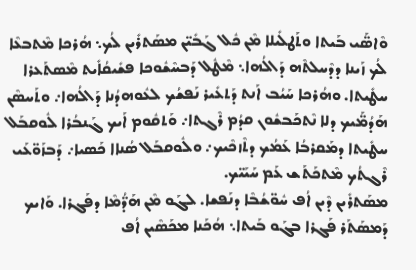ܘܶܐܣ̈ܰܝ ܒܰܝܬܐ ܘܬܰܛܠܺܝܠܐ ܡܶܢ ܟܽܠ ܓܰܒܺܝ̈ܢ ܡܣܰܬܪܺܝܢ ܠܳܟ܆ ܗܳܪܟܐ ܡܶܬܒܥܶܐ ܠܳܟ ܙܰܝܢܐ ܕܕܶܚܠܬܶܗ ܕܰܐܠܳܗܐ܆ ܡܶܛܽܠ ܕܰܒܚܶܫܽܘܟܐ ܦܫܺܝܩܳܐܺܝܬ ܡܶܣܬܰܥܪܐ ܚܛܺܝܬܐ. ܘܗܳܪܟܐ ܚܰܝܳܒ ܐܰܢܬ ܕܰܬܥܺܝܪ ܢܰܦܫܳܟ ܠܥܽܘܗܕܳܢܐ ܕܰܐܠܳܗܐ܇ ܘܬܰܚܣܶܢ ܗܰܕܳܡ̈ܰܝܟ ܕܠܐ ܢܶܬܟܰܒܫܽܘܢ ܩܕܳܡ ܪܶܓܬܐ܇ ܘܰܬܩܽܘܡ ܐܰܝܟ ܓܰܢܒܳܪܐ ܠܽܘܩܒܰܠ ܚܛܺܝܬܐ ܕܡܰܩܪܒܳܐ ܥܰܡܳܟ ܕܬܶܙܟܶܝܟ܇ ܘܠܽܘܩܒܰܠ ܣܳܢܐܐ ܟܰܣܝܐ܇ ܕܰܒܙܰܘ̈ܥܰܝ ܪܶܓܬܳܟ ܡܶܬܟܰܬܰܫ ܥܰܡ ܚܰܝܰܝ̈ܟ.
ܡܣܰܬܪܺܝܢ ܕܶܝܢ ܐܳܦ ܚܽܘ̈ܫܳܒܶܐ ܕܢܰܦܫܐ. ܠܓܰܘ ܡܶܢ ܗܰܕ̈ܳܡܶܐ ܕܦܰܓܪܐ. ܘܰܐܝܟ ܕܰܡܣܰܬܰܪ ܦܰܓܪܐ ܒܓܰܘ ܒܰܝܬܐ܆ ܗܳܟܰܢܐ ܡܟܰܣܶܝܢ ܐܳܦ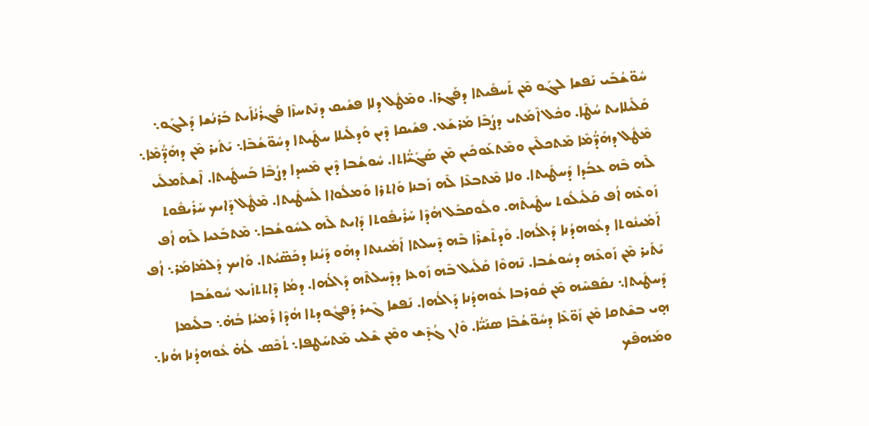ܚܽܘ̈ܫܳܒܰܝ ܢܰܦܫܐ ܠܓܰܘ ܡܶܢ ܬܰܚܦܺܝܬܐ ܕܦܰܓܪܐ. ܘܡܶܛܽܠ ܕܠܐ ܦܫܺܝܩ ܕܢܶܬܚܙܶܐ ܦܰܓܪܳܢܳܐܺܝܬ ܒܰܪܢܳܫܐ ܕܰܠܓܰܘ܆ ܩܰܠܺܝܠܐܝܬ ܚܳܛܶܐ. ܘܟܽܠ ܐܶܡܰܬܝ ܕܨܳܒܶܐ ܡܰܪܫܰܥ. ܦܫܺܝܩܐ ܕܶܝܢ ܘܰܕܠܺܝܠܐ ܚܛܺܝܬܐ ܕܚܽܘ̈ܫܳܒܶܐ܆ ܝܰܬܺܝܪ ܡܶܢ ܕܗܰܕ̈ܳܡܶܐ܆ ܡܶܛܽܠ ܕܗܰܕ̈ܳܡܶܐ ܡܶܬܟܠܶܝܢ ܘܡܶܬܥܰܘܟܺܝܢ ܡܶܢ ܣܰܓܺܝ̈ܳܐܬܐ. ܚܽܘܫܳܒܐ ܕܶܝܢ ܡܶܚܕܐ ܕܨܳܒܶܐ ܒܰܚܛܺܝܬܐ. ܐܶܫܬܰܡܠܺܝ ܠܶܗ ܒܶܗ ܥܒܳܕܐ ܕܰܚܛܺܝܬܐ. ܘܠܐ ܡܶܬܒܥܶܐ ܠܶܗ ܙܰܒܢܐ ܘܰܐܬܪܐ ܘܰܡܠܽܘܐܐ ܠܰܚܛܺܝܬܐ. ܡܶܛܽܠ ܕܰܐܝܟ ܚܰܪܺܝܦܽܘܬ ܙܰܘܥܶܗ ܐܳܦ ܩܰܠܺܝܠܽܘܬ ܚܛܺܝܬܶܗ. ܘܠܽܘܩܒܰܠ ܗܳܕܶܐ ܚܰܪܺܝܦܽܘܬܐ ܕܺܐܝܬ ܠܶܗ ܠܚܽܘܫܳܒܐ܆ ܡܶܬܒܰܥܝܐ ܠܶܗ ܐܳܦ ܐܰܡܺܝܢܽܘܬܐ ܕܥܽܘܗܕܳܢܐ ܕܰܐܠܳܗܐ. ܘܰܕܬܶܫܪܶܐ ܒܶܗ ܕܶܚܠܬܐ ܐܰܡܺܝܢܬܐ ܕܗܰܘ ܕܰܝܳܢܐ ܕܟܰܣ̈ܝܳܬܐ. ܘܰܐܝܟ ܕܰܠܡܺܐܡܰܪ܆ ܐܳܦ ܝܰܬܺܝܪ ܡܶܢ ܙܰܘܥܶܗ ܕܚܽܘܫܳܒܐ. ܢܶܗܘܶܐ ܩܰܠܺܝܠ ܒܶܗ ܙܰܘܥܐ ܕܕܶܚܠܬܶܗ ܕܰܐܠܳܗܐ. ܕܡܳܐ ܕܶܐܬܬܙܺܝܥ ܚܽܘܫܳܒܐ ܕܰܚܛܺܝܬܐ܆ ܢܩܰܦܚܶܗ ܡܶܢ ܩܽܘܪܒܐ ܥܽܘܗܕܳܢܐ ܕܰܐܠܳܗܐ. ܢܰܦܫܐ ܓܶܝܪ ܕܰܦܓܽܘܕܬܐ ܗܳܕܶܐ ܪܰܡܝܳܐ ܒܳܗ̇܆ ܒܠܺܝܡܐ ܗ̣ܝ ܒܫܶܬܩܐ ܡܶܢ ܙܰܘ̈ܥܶܐ ܕܚܽܘ̈ܫܳܒܶܐ ܣܢܰܝ̈ܳܐ. ܘܶܐܢ ܓܳܕܶܫ ܘܡܶܢ ܫܶܠܝ ܡܶܬܚܰܛܦܐ܆ ܬܳܟܶܣ ܠܳܗ̇ ܥܽܘܗܕܳܢܐ ܗܳܢܐ܆ ܘܡܰܗܦܶܟ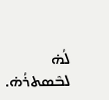ܠܳܗ̇ ܠܒܶܣܬܪܳܗ̇.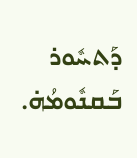ܕܰܬܚܽܘܪ ܒܰܩܢܽܘܡܳܗ̇.